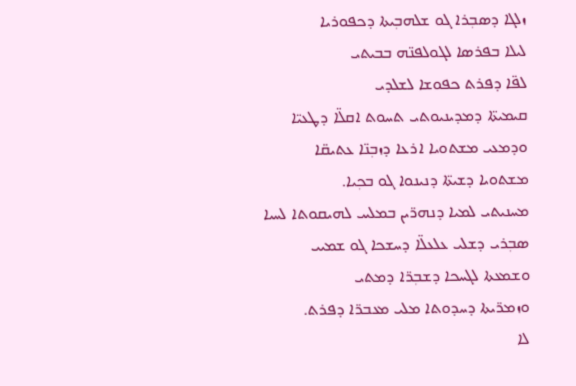ܙܠܓܐ ܕܣܒ݂ܪܐ ܓܘ ܫܠܗܒ݂ܝܬܐ ܕܟܦܘܪܝܐ
ܠܝܠܐ ܒܦܪܣܐ ܠܓܘܠܦܢ̈ܗ ܒܒܝܬܝ
ܠܦ̈ܐ ܕܦܪܬ ܟܦܘܫܐ ܠܫܠܕܝ
ܩܝܡܝܬ̈ܐ ܕܡܕܝܢܝܘܬܝ ܬܚܘܬ ܐܩܠ̈ܐ ܕܛܥܝ̈ܐ
ܘܕܡܥܝ ܡܫܬܘܝܐ ܐܪܥܐ ܕܙܒ݂ܢ̈ܐ ܥܬܝܩ̈ܐ
ܡܫܬܘܝܐ ܕܫܝܬ̈ܐ ܕܢܝܢܘܐ ܓܘ ܒܟ݂ܝܐ.
ܡܚܢܝܬܝ ܠܡܝܐ ܕܢܗܪ̈ܝܢ ܒܡܠܝܝ ܠܗܝܩܘܬܐ ܠܚܝܐ
ܣܒ݂ܪܝ ܕܫܠܝ ܥܠܥܠ̈ܐ ܕܚܫܟܐ ܓܘ ܫܡܝܝ
ܘܫܡܥܬܐ ܠܓܚܟܐ ܕܫܒ݂ܪ̈ܐ ܕܡܬܝ
ܘܙܡܪ̈ܝܬܐ ܕܚܕܘܬܐ ܡܠܝ ܡܥܒܪ̈ܐ ܕܦܪܬ.
ܠܐ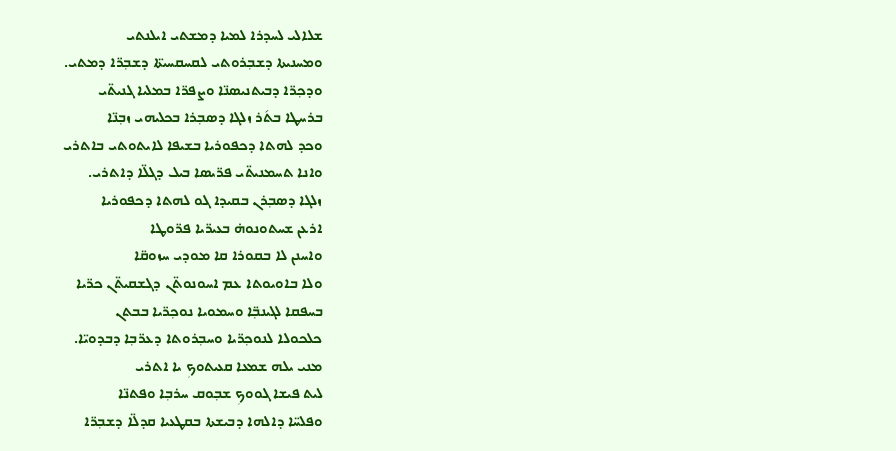ܫܠܐܠܝ ܠܚܕܪܐ ܠܡܝܐ ܕܡܫܬܝ ܐܝܠܢܬܝ
ܘܡܚܢܝܬܐ ܕܫܒ݂ܪܘܬܝ ܠܩܚܩܚܝܬ̈ܐ ܕܫܒ݂ܪ̈ܐ ܕܡܬܝ.
ܘܕܟ݂ܪ̈ܐ ܕܒܝܬܢܝܣܢ̈ܐ ܘܨܦܪ̈ܐ ܒܡܠܝܐ ܓܢܝܬ̈ܝ
ܒܪܚܛܐ ܒܬ݇ܪ ܙܠܓܐ ܕܣܒ݂ܪܐ ܒܟܠܝܗܝ ܙܒ݂ܢ̈ܐ
ܘܟܕ ܠܗܬܐ ܕܟܦܘܪܝܐ ܒܫܝܦܐ ܠܐܝܬܘܬܝ ܒܐܬܪܝ
ܘܐܢܐ ܬܚܡܢܝܬ̈ܝ ܦܪ̈ܝܣܐ ܒܝܠ ܕܓܠ̈ܐ ܕܐܬܪܝ.
ܙܠܓܐ ܕܣܒ݂ܪܢ ܒܩܝܕܐ ܓܘ ܠܗܬܐ ܕܟܦܘܪܝܐ
ܐܪܥܢ ܫܚܬܘܢܘܗ̇ ܒܥܝܪ̈ܝܐ ܦܪ̈ܘܛܐ
ܘܐܚܢܢ ܠܐ ܒܩܘܪܐ ܩܐ ܡܘܕܝ ܚܙܘܩ̈ܐ
ܘܠܐ ܒܐܘܝܘܬܐ ܥܡ ܐܚܘܢܘܬ̈ܢ ܕܓܫܩܝܬ̈ܢ ܟܪ̈ܝܐ
ܒܚܦܩܐ ܠܓܝܢܒ݂̈ܐ ܘܚܡܘܝܐ ܢܘܟ݂ܪ̈ܝܐ ܒܒܬܢ
ܟܠܟܘܠܐ ܠܢܘܟ݂ܪ̈ܝܐ ܘܚܒ݂ܪܘܬܐ ܕܥܪ̈ܒ݂ܐ ܕܒܕܘܝ̈ܐ.
ܡܢܝ ܝܠܗ ܫܡܥܐ ܩܥܝܬܘܟܼ ܝܐ ܐܬܪܝ
ܠܝܬ ܦܝܫܐ ܓܘܘܟܼ ܫܒ݂ܘܩ ܚܪܒ݂ܐ ܘܦܬܢ̈ܐ
ܘܦܠܚ̈ܐ ܕܐܠܗܐ ܕܒܝܫܬܐ ܒܩܛܥܝܐ ܩܕܠ̈ܐ ܕܫܒ݂ܪ̈ܐ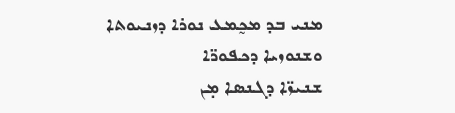ܡܢܝ ܒܕ ܡܟ̰ܡܥ ܢܘܪܐ ܕܙܢܝܘܬܐ ܘܫܢܘܙܝܐ ܕܟܦܘܪ̈ܐ
ܫܢܝܙ̈ܐ ܕܓܢܣܐ ܡ̣ܢ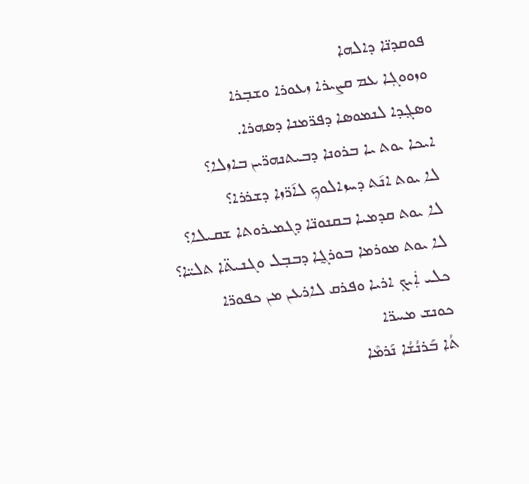ܦܘܩܕܢ̈ܐ ܕܐܠܗܐ
ܘܙܘܘܓܼܐ ܥܡ ܩܨܝܪܐ ܙܥܘܪܐ ܘܫܒ݂ܪܐ
ܘܣܓ݂ܕܐ ܠܢܡܘܣܐ ܕܦܪ̈ܡܢܐ ܕܣܗܪܐ.
ܐܝܟܐ ܝܘܬ ܝܐ ܒܪܘܢܐ ܕܒܝܬܢܗܪ̈ܝܢ ܒܐܙܠܐ؟
ܠܐ ܝܘܬ ܐܢ݇ܬ ܕܚܙܐܠܘܟܼ ܠܐ݇ܪ̈ܙܐ ܕܫܪܪܐ؟
ܠܐ ܝܘܬ ܩܕܡܝܐ ܒܩܢܘܢ̈ܐ ܕܓܡܝܪܘܬܐ ܫܩܝܠܐ؟
ܠܐ ܝܘܬ ܡܘܪܡܐ ܒܘܪܓ̰ܐ ܕܒܒ݂ܠ ܘܓܢܝܬ̈ܐ ܬܠܝ̈ܐ؟
ܟܠܝ ܐܲܝܟܼ ܐܪܝܐ ܘܦܪܩ ܠܐܪܥܢ ܡܢ ܟܦܘܪ̈ܐ
ܟܘܢܫ ܡܚܪ̈ܐ
ܬܳܐ ܒܰܪܢܳܫܳܐ ܢܰܪܡܶܐ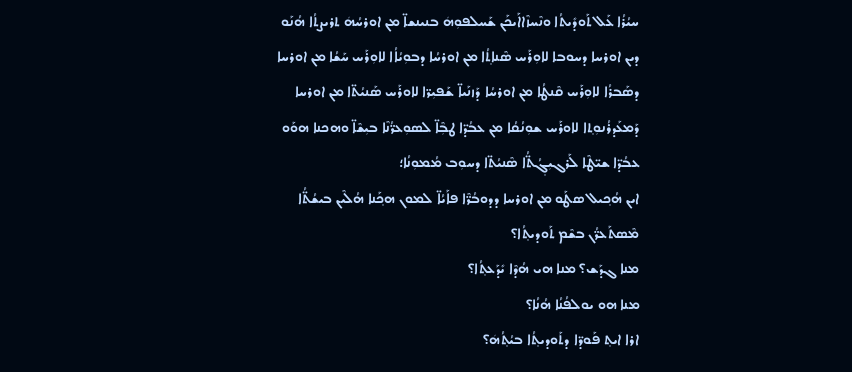ܚܝܳܪܳܐ ܥܰܠ ܬܰܘܕܺܝܬܳܐ ܘܢܶܚܙܶܐܐܰܝܟܰܢ ܫܰܚܠܦܘܼܗܿ ܒܢܝܢܫܐ̈ ܡܢ ܐܘܪܚܳܗܿ ܬܪܝܨܬܳܐ ܗܳܢܰܘ ܕܝܢ ܐܘܪܚܐ ܕܚܘܒܐ ܠܐܘܼܪܰܚ ܣܶܢܐܬ݂ܳܐ ܡܢ ܐܘܪܚܳܐ ܕܒܘܼܝܳܐܳܐ ܠܐܘܼܪܰܚ ܚܰܫܳܐ ܡܢ ܐܘܪܚܐ ܕܣܰܒܪܳܐ ܠܐܘܼܪܰܚ ܩܶܢܛܳܐ ܡܢ ܐܘܪܚܳܐ ܕܰܙܢܰܝܐ̈ ܫܰܦܝܼܪ̈ܐ ܠܐܘܪܰܚ ܣܰܢܝܳܬ̈ܐ ܡܢ ܐܘܪܚܐ ܕܰܡܥܰܕܪܳܢܘܼܬ݂ܐ ܠܐܘܪܰܚ ܫܘܼܢܳܩܳܐ ܡܢ ܥܒܳܕ̈ܐ ܛܒܼܶܐ̈ ܠܣܘܼܥܪ̈ܳܢܶܐ ܒܝܼܫܶܐ̈ ܘܗܟܢܐ ܗܘܰܘ ܥܒܳܕ̈ܐ ܫܝ̈ܛܶܐ ܠܰܪܓܝܼܓ݂ܳܬ̈ܳܐ ܣܶܢܝܳܬ̈ܐ ܕܚܘܼܒ ܡܳܡܘܼܢܳܐ؛
ܐܝܢ ܗܳܟ݂ܝܠ ܣܛܰܘ ܡܢ ܐܘܪܚܐ ܕܕܘܒܳܪ̈ܶܐ ܦܐܰܝܳܐ̈ ܠܡܘܢ ܗܟ݂ܰܢܐ ܗܳܠܶܝܢ ܒܝܫܳܬ̈ܳܐ ܡܶܣܬܰܥܪ̈ܳܢ ܒܫܶܡ ܬܰܘܕܝܬ݂ܳܐ؟
ܡܢܐ ܓܕܰܫ؟ ܡܢܐ ܗܝ ܗܳܕܶܐ ܝܺܕܰܥܬ݂ܳܐ؟
ܡܢܐ ܗܘ ܝܘܠܦܳܢܳܐ ܗܳܢܳܐ؟
ܐܪܐ ܐܝܬ݂ ܦܰܘܕ̈ܐ ܕܬܰܘܕܝܬ݂ܳܐ ܒܝܳܬ݂ܳܗܿ؟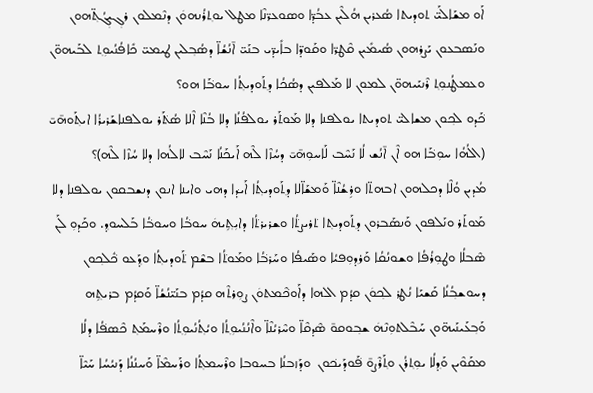ܐܰܘ ܡܫܰܐܠܰܝ̈ ܬܘܕܝܬܐ ܣܳܥܪܝܢ ܗܳܠܶܝܢ ܥܒܳܕ̈ܐ ܘܣܘܥܪ̈ܢܶܐ ܡܛܠ ܝܘܬ݂ܪܳܢܗܘܿܢ ܕܢܶܡܠܘܢ ܪܓ݂ܝܓ݂ܳܬ݂̈ܗܘܢ ܘܢܰܣܒܥܘܢ ܝܰܨܪܗܘܢ ܣܳܝܡܺܝܢ ܩܶܛܪ̈ܐ ܘܩܰܘܕ̈ܐ ܒܐܺܝܕ̈ܝ ܒܢܰܝ̈ ܐ̄ܢܳܫܳܐ̈ ܕܣܳܒ݂ܠܝܢ ܛܝܡܝ̈ ܟܺܐܦܳܢܳܝܘܼܬ݂ ܠܒܰܝܗܘ̈ܢ ܘܥܡܛܳܢܘܼܬ݂ ܪܶܢܝܰܝܗܘ̈ܢ ܠܡܘܢ ܠܐ ܡܰܠܦܝܢ ܕܣܳܟܳܐ ܕܬ݂ܰܘܕܝܬ݂ܳܐ ܚܘܒܰ݁ܐ ܗܘ؟
ܟܰ݁ܕܘ ܠܟ݂ܘܢ ܡܫܐܠܝ̈ ܬܘܕܝܬܐ ܝܘܠܦܢܐ ܕܠܐ ܡܰܘܬ݁ܰܪ ܝܘܠܦܳܢܳܐ ܕܠܐ ܒܳܢܶܐ ܐܶܠܐ ܣܳܬܰ݁ܪ ܝܘܠܦܢܐܫܰܪܝܪܳܐ ܐܝܬ݂ܰܘܗ̄ܝ̄ (ܐܠܳܗܳܐ ܚܘܼܒ݁ܰܐ ܗܘ ܐܶܢ ܐ̄ܢܳܫ ܠܳܐ ܢܰܚܶܒ ܠܰܐܚܘܼܗ̄ܝ̄ ܕܚܳܙܶܐ ܠܶܗ ܐܰܝܟܰܢܳܐ ܢܰܚܶܒ ܠܐܠܳܗܐ ܕܠܐ ܚܳܙܶܐ ܠܶܗ)؟
ܡܳܕܝܢ ܘܳܠܶܐ ܕܟܠܗܘܢ ܐܒܗܬ̈ܐ ܘܪܹܫܳܢܶܐ̈ ܘܰܡܫܰܐ̈ܠܐ ܕܬ݂ܰܘܕܝܬ݂ܳܐ ܐܰܝܕ݁ܐ ܕܗܝ ܘܐܝܢܐ ܐܢܘܢ ܕܢܫܒܩܘܢ ܝܘܠܦܢܐ ܕܠܐ ܡܰܘܬܰܪ ܘܢܰܠܦܘܢ ܘܰܢܣܰܒܪܘܢ ܕܬ݂ܰܘܕܝܬ݂ܐ ܬ݁ܪܝܨܬ݁ܳܐ ܘܫܪܝܪܬ݁ܳܐ ܕܐܝܼܬ݂ܹܝܗܿ ܚܘܒ݁ܳܐ ܘܚܘܒܳ݁ܐ ܒܰܠܚܘܕ݂. ܘܟܰܕܘܼ ܠܰܢ ܣܶܒܠܳܐ ܘܛܘܼܪܳܦܳܐ ܘܫܘܢܳܩܳܐ ܘܰܪܕ݂ܘܼܦܝܳܐ ܘܣܰܝܦܳܐ ܘܚܰܪܒܳ݁ܐ ܘܡܰܘܬ݁ܳܐ ܒܫܶܡ ܬܰ݁ܘܕܝܬ݂ܳܐ ܘܕ݂ܰܥܘ ܟ݁ܽܠܟ݂ܘܢ ܕܚܘܫܒ݂ܳܢܳܐ ܩܰܫܝܰܐ ܢܳܛܪ ܠܟ݂ܘܿܢ ܩܕܳܡ ܐܠܗܐ ܕܐܰܘܟ݁ܶܡܬܘܿܢ ܨܘܼܪܬܶܗ ܩܕܳܡ ܒܢܰܝ̈ܢܳܫܳܐ̈ ܘܰܩܕܳܡ ܒܪܝܬ݂ܹܗ ܘܰܒ݂ܥܰܝܢܰܝܗ̈ܘܢ ܚܰܒܶܠܬܘܼܢܶܗܿ ܫܒ݂ܘܩܘ̄ ܣܶܕܩܶܐ̈ ܘܚܶܪܝܳܢܶܐ̈ ܘܐܶܢܳܢܳܝܘܼܬ݂ܳܐ ܘܝܳܬ݂ܳܢܳܝܘܼܬ݂ܳܐ ܘܪܶܚܡܰܬ݂ ܟܶܣܦ݁ܳܐ ܕܠܳܐ ܡܩܰܘܶܝܢ ܘܰܕ݂ܠܳܐ ܝܘܼܬ݂ܪܳܢ ܘܬ݂ܰܪܶܨܘ̄ ܦܰ݁ܘܕܰܝܟ݁ܘܢ  ܘܕܰܙܒܢܳܐ ܒܚܘܒܐ ܘܪܶܚܡܬ݂ܳܐ ܘܪܰܚܡܶܐ̈ ܘܰܚܢܳܢܳܐ ܕܰܢܝܳܚܳܐ ܚܰܝܶܐ̈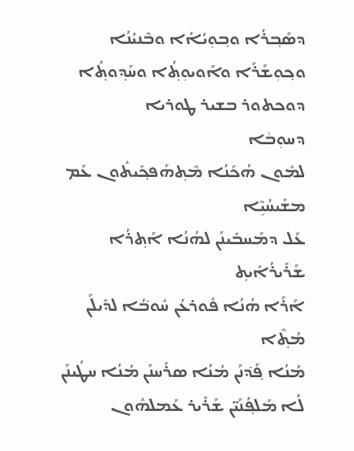ܕܣܰܒ݂ܪܳܐ ܘܒ݂ܘܼܝܳܐܳܐ ܘܒܶܢܝܳܢܳܐ ܘܟ݂ܘܼܫܰܪܰܐ ܘܐܰܘܝܘܼܬ݂ܳܐ ܘܚܰܕ݂ܘܬ݂ܳܐ
ܕܘܟܬܘܪ ܒܫܝܪ ܛܘܪܝܐ
ܕܚܘܼܒܵܐ
ܠܡܽܘܢ ܗܳܟܰܢܳܐ ܡܶܬ݂ܗܰܦܟ݂ܺܝܬܽܘܢ ܥܰܡ ܡܫܺܝܚܳܝܹܶܐ
ܥܰܠ ܕܡܰܚܒܺܝܢܰܢ ܠܗܳܢܳܐ ܐܰܬ݂ܪܳܐ ܫܰܪܺܝܪܳܐܺܝܬ݂
ܐܰܪܰܐ ܗܳܢܳܐ ܦܽܘܪܥܳܢ ܚܽܘܒ݁ܳܐ ܠܕܺܝܠܰܢ ܡܳܬ݂ܶܐ
ܡܳܢܳܐ ܦ݂ܰܕ݁ܢܰܢ ܡܳܢܳܐ ܣܪܰܚܢܰܢ ܡܳܢܳܐ ܚܛܳܝܢܰܢ
ܠܳܐ ܡܰܠܦ݂ܳܢܰܝ̈ܢ ܫܰܪܺܝܪ ܥܰܡܠܗܽܘܢ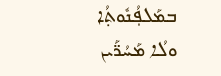ܒܡܰܠܦ݂ܳܢܽܘܬ݂ܳܐ
ܘܠܳܐ ܡܰܚܳܖ̈ܰܝܢ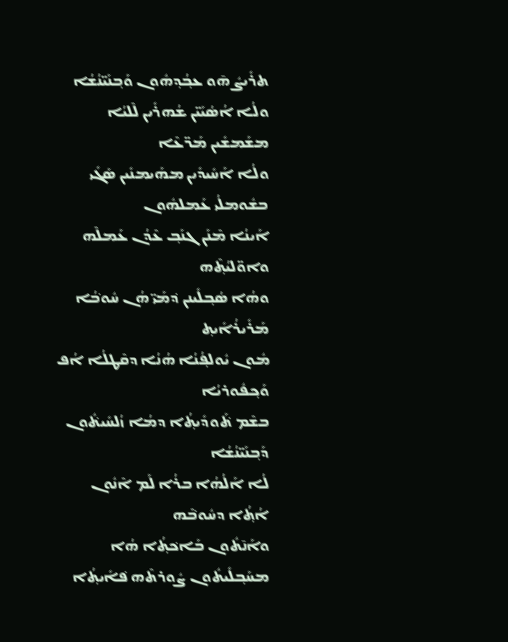ܬܪܺܝܨܽ ܗ̄ܘ ܥܒ݂ܳܕ݂ܗܽܘܢ ܘܰܒ݂ܢܰܝ̈ܢܳܫܳܐ
ܘܠܳܐ ܐܳܣܳܝܰܝ̈ܢ ܫܳܗܪܺܝܢ ܠܶܠܝܳܐ ܡܫܰܡܫܺܝܢ ܡܰܖ̈ܥܶܐ
ܘܠܳܐ ܐܰܚܺܝܕܺܝܢ ܡܗܰܝܡܢܺܝܢ ܣܰܓܺܝ ܒܫܽܘܡܠܳܝ ܥܰܡܠܗܽܘܢ
ܐܰܝܢܳܐ ܡܶܢܰܢ ܓܢܰܒ݂ ܥܶܕܳܢ ܥܰܡܠܶܗ ܘܐܘ̈ܠܝܳܬ݂ܶܗ
ܘܗܳܐ ܣܳܒ݂ܠܺܝܢܢ ܕ݁ܡܰܝ̈ ܗܳܢ ܚܽܘܒ݁ܳܐ ܡܰܪܺܝܪܳܐܺܝܬ݂
ܡܽܘܢ ܝܽܘܠܦ݂ܳܢܳܐ ܗܳܢܳܐ ܕܩܶܛܠܳܐ ܐܳܦ ܘܰܟ݂ܦܽܘܪܝܳܐ
ܒܫܶܡ ܬ݁ܰܘܕܺܝܬ݂ܳܐ ܕܡܳܐ ܙܳܠܚܺܝܬܽ݁ܘܢ ܕܰܒ݂ܢܰܝ̈ܢܳܫܳܐ
ܠܳܐ ܐܰܠܳܗܳܐ ܒܪܳܐ ܠܰܡ ܐܶܢܽܘܢ ܐܳܬ݂ܳܐ ܕܚܽܘܒ݁ܶܗ
ܘܐܰܢ̄ܬܽܘܢ ܒܰܐܟ݁ܬ݂ܳܐ ܗܳܐ ܡܚܰܒ݂ܠܺܝܬܽܘܢ ܨܽܘܪܬܶܗ ܦ݁ܐܺܝܬ݂ܳܐ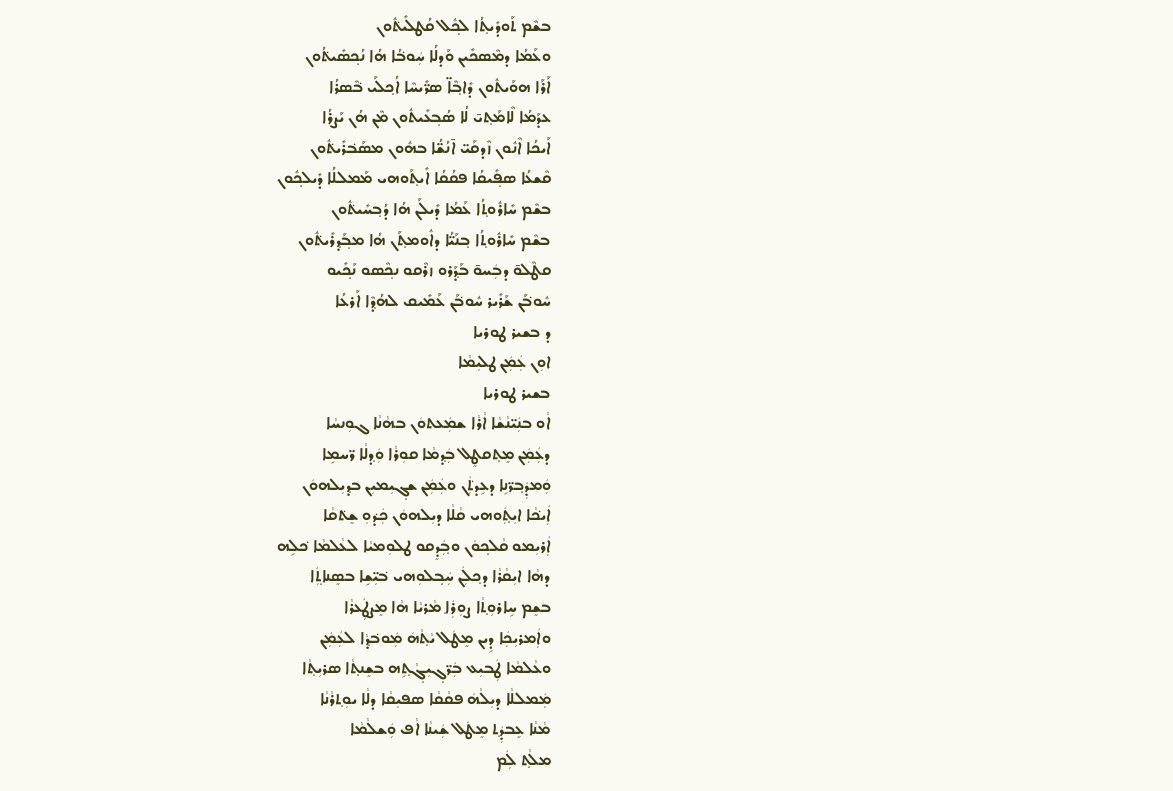ܒܫܶܡ ܬܰܘܕܺܝܬ݂ܳܐ ܠܟ݂ܽܠ ܩܳܛܠܺܝܬܽ݁ܘܢ
ܘܥܰܡܳܐ ܕܡܶܣܟܺܝܢ ܘܰܕܠܳܐ ܚܲܘܒܳ݁ܐ ܗܳܐ ܢܳܟ݂ܣܺܝܬܳ݁ܘܢ
ܐܰܪܰܐ ܗܘܰܝܬܽܘܢ ܕܺܐܒ݂ܶܐ̈ ܣܖ̈ܺܝܚܶܐ ܐܳܟ݂ܠܰܝ ܒ݁ܶܣܪܳܐ
ܥܕܰܡܳܐ ܠܶܐܡܰܬ݂ܝ̄ ܠܳܐ ܣܳܒ݂ܥܺܝܬܽܘܢ ܡܶܢ ܗܳܢ ܝܰܨܪܳܐ
ܐܰܝܟܳܐ ܐܶܢܽܘܢ ܙܶܕܩܰܝ̈ ܐ̄ܢܳܫ̈ܳܐ ܒܗܽܘܢ ܡܣܰܒ݁ܪܺܝܬܽ݁ܘܢ
ܩܶܫܥܳܐ ܣܦ݂ܺܝܩܳܐ ܦܩܳܩܳܐ ܐܺܝܬ݂ܰܘܗܝ ܡܰܡܠܠܳܐ ܕܺܝܠܟ݂ܽܘܢ
ܒܫܶܡ ܚܺܐܪܽܘܬ݂ܳܐ ܥܰܡܳܐ ܕܺܝܠܰܢ ܗܳܐ ܕܳܒ݂ܚܺܝܬ݁ܽܘܢ
ܒܫܶܡ ܚܺܐܪܽܘܬ݂ܳܐ ܒ݂ܢܰܝ̈ܳܐ ܕܐܽܘܡܬ݂ܰܢ ܗܳܐ ܡܒ݂ܰܕ݂ܪܺܝܬ݁ܽܘܢ
ܩܛܶܠܘ̄ ܕܒܲܚܘ̄ ܒܰܕ݂ܰܪܘ ܙܪܶܩܘ ܢܟ݂ܶܣܘ ܢܰܟ݂ܺܝܘ
ܚܽܘܒܰ݁ܢ ܫܰܪܺܝܪ ܚܽܘܒ݁ܰܢ ܥܰܡܺܝܩ ܠܗܳܕ݂ܶܐ ܐܰܪܥܳܐ
ܕ ܒܫܝܪ ܛܘܪܝܐ
ܐܘܼܢ ܥܲܡܲܢ ܛܠܝܼܡܵܐ
ܒܫܝܪ ܛܘܪܝܐ
ܐܵܘ ܒܢܲܝ̈ܢܵܫܵܐ ܐܵܪܵܐ ܫܡܲܥܬܘܿܢ ܒܗܵܢܵܐ ܓܘܼܢܚܵܐ
ܕܥܲܡܲܢ ܡܸܬ݂ܩܛܸܠ ܒܲܕ݂ܡܵܐ ܩܘܼܪܵܐ ܘܲܕ݂ܠܵܐ ܖ̈ܚܡܹܐ
ܘܲܡܕܲܒ݂ܖ̈ܢܹܐ ܕܥܹܕܬܲ݁ܢ ܘܥܲܡܲܢ ܫܓ݂ܝܼܡܝܼܢ ܒܕ݂ܝܼܠܗܘܿܢ
ܐܲܝܟ݁ܵܐ ܐܝܼܬ݂ܲܘܗܝ ܩܵܠܵܐ ܕܝܼܠܗܘܿܢ ܟܲܕ݁ܘܼ ܫܸܬ݁ܩܵܐ
ܐܲܪܝܼܡܘ ܩܵܠܟ݂ܘܿܢ ܘܒ݂ܲܕܸܩܘ ܛܠܘܼܡܝܵܐ ܠܥܵܠܡܵܐ ܟ݁ܠܹܗ
ܕܗܵܐ ܐܝܼܩܵܪܵܐ ܕܟ݂ܠܲܢ ܚܲܒ݂ܠܘܼܗܝ ܒ݁ܝܼ̈ܫܹܐ ܒܣܸܢܐܬ݂ܲܐ
ܒܫܸܡ ܚܹܐܪܘܼܬ݂ܵܐ ܨܘܼܪܲܐ݂ ܡܵܪܝܵܐ ܗܵܐ ܡܸܨܛܲܥܪܵܐ
ܘܐܲܡܪܝܼܟܲܐ ܕܹܝܢ ܡܸܛܿܠ ܝܵܬ݂ܵܗܿ ܡܲܘܒ݁ܕ݂ܵܐ ܠܥܲܡܲܢ
ܘܥܵܠܡܵܐ ܛܲܒܝܼܥ ܒܲܖ̈ܓ݂ܝܼܓ݂ܵܬ݂ܹܗ ܒܫܸܢܬ݂ܵܐ ܣܪܝܼܬ݂ܵܐ
ܡܲܡܠܠܵܐ ܕܝܼܠܵܗܿ ܦܩܵܩܵܐ ܣܦܝܼܩܵܐ ܕܠܵܐ ܝܘܼܬ݂ܪܵܢܵܐ
ܡܵܢܵܐ ܥܸܒܕܲܬ݂ ܡܸܛܿܠ ܫܲܝܢܵܐ ܐܵܦ ܘܲܫܠܵܡܵܐ
ܡܠܵܬ݂ ܠܲܡ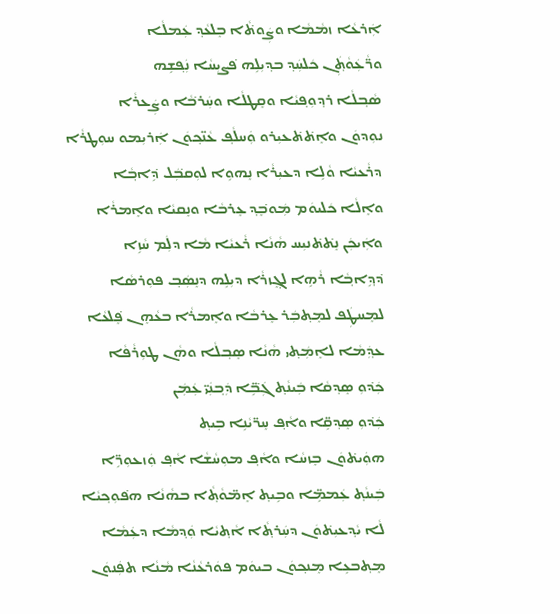ܐܲܪܥܵܐ ܙܡܵܡܵܐ ܘܨܲܘܬܵ݁ܐ ܒܸܠܥܵܕ݂ ܥܲܡܠܵܐ
ܘܖ̈ܵܥܲܘܵܬ݂ܲܢ ܟܿܠܚܲܕ݂ ܒܕ݂ܝܼܠܹܗ ܦ݁ܨܝܼܚܵܐ ܢܲܦ݂ܫܹܗ
ܣܵܒ݂ܠܵܐ ܪܕ݂ܘܼܦ݂ܝܵܐ ܘܩܸܛܠܵܐ ܘܚܲܪܒ݁ܵܐ ܘܨܲܥܪܵܐ
ܢܘܼܕܘܿܢ ܘܐܸܬ݁ܬ݁ܥܝܼܪܘ ܘܲܚܠܵܦ݂ ܥܵܢ̈ܟ݂ܘܿܢ ܐܲܪܝܼܡܘ ܚܘܼܛܪܵܐ
ܕܪܵܥܝܵܐ ܘܵܠܹܐ ܕܥܝܼܪܵܐ ܢܸܗܘܹܐ ܠܘܼܩܒ݁ܲܠ ܕܹ݁ܐܒ݂ܵܐ
ܘܐܸܠܵܐ ܟܿܠܝܘܿܡ ܡܲܘܒܸ݁ܕ݂ ܥܸܪܒܵܐ ܘܢܸܩܝܵܐ ܘܐܸܡܪܵܐ
ܘܐܲܝܟܲܢ ܢܸܬ݁ܬ݁ܢܝܼܚ ܗܵܢܵܐ ܪܵܥܝܵܐ ܡܵܐ ܕܠܲܡ ܚܵܙܹܐ
ܕ݁ܕ݂ܹܐܒ݂ܵܐ ܪܵܗܹܐ ܠܓ݂ܸܙܪܵܐ ܕܝܼܠܹܗ ܕܢܸܣܲܒ݂ ܦܘܼܪܣܵܐ
ܠܡܸܚܛܲܦ ܠܡܸܬ݂ܒܲܪ ܥܸܪܒܵܐ ܘܐܸܡܪܵܐ ܒܥܵܗܸܢ ܦܸ݁ܠܥܵܐ
ܥܕ݂ܲܡܵܐ ܠܐܸܡܲܬ݂ܝ ܗܵܢܵܐ ܣܸܒ݂ܠܵܐ ܘܗܵܢ ܛܘܼܪܵܦܵܐ
ܟܲܕ݁ܘܼ ܣܸܕ݂ܩܵܐ ܒܲܝܢܵܬ݂ ܓܲܒܹ̈݁ܐ ܕܲܒ݂ܢܲܝ̈ ܥܲܡܲܢ
ܟܲܕ݁ܘܼ ܣܸܕ݂ܩܹ̈ܐ ܘܐܵܦ݂ ܚܸܖ̈ܝܵܢܹܐ ܒܹܝܬ݂
ܗܘܲܝܬ݁ܘܿܢ ܒܸܙܚܵܐ ܘܐܵܦ݂ ܡܘܼܚܵܫܵܐ ܐܵܦ݂ ܘܲܙܥܘܼܖܹ̈ܐ
ܒܲܝܢܵܬ݂ ܥܲܡܡܹ̈ܐ ܘܒܹܝܬ݂ ܐܸܡ̈ܘܵܬ݂ܵܐ ܒܗܵܢܵܐ ܗܦ݁ܘܼܟ݂ܝܵܐ
ܠܵܐ ܝܵܕ݂ܥܝܼܬ݁ܘܿܢ ܕܚܲܪܬ݂ܵܐ ܐܵܬ݂ܝܵܐ ܘܲܕ݂ܡܵܐ ܕܥܲܡܵܐ
ܡܸܬ݂ܒܥܹܐ ܡܸܢܟ݂ܘܿܢ ܒܝܘܿܡ ܦܘܿܪܥܵܢܵܐ ܡܵܢܵܐ ܬܦܲܢܘܿܢ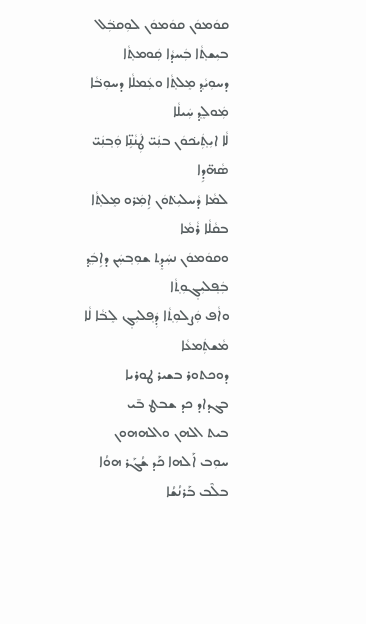ܩܘܿܡܘܿܢ ܩܘܿܡܘܿܢ ܠܘܼܩܒ݁ܲܠ ܒܝܼܫܬ݂ܵܐ ܒܲܚܕܵܐ ܩܲܘܡܬ݂ܵܐ
ܕܚܘܼܝܵܕ݂ ܡܸܠܬ݂ܵܐ ܘܥܲܡܠܵܐ ܕܚܘܼܒ݁ܵܐ ܡܲܘܠܸܕ݂ ܚܲܝܠܵܐ
ܠܵܐ ܐܝܼܬ݂ܲܝܟ݁ܘܿܢ ܒܢܲܝ̈ ܛܲܢܵܢܹ̈ܐ ܘܲܒ݂ܢܲܝ̈ ܣܵܗ̈ܕܹܐ
ܠܡܵܐ ܕܵܚܠܝܼܬ݁ܘܿܢ ܐܹܡܲܪܘ ܡܸܠܬ݂ܵܐ ܒܩܵܠܵܐ ܪܵܡܵܐ
ܘܩܘܿܡܘܿܢ ܢܚܲܕܸܬ݂ ܫܘܼܒ݂ܚܲܢ ܕܐܹܒܲܕ݂ ܒܲܦ݂ܠܝܼܓ݂ܘܼܬ݂ܵܐ
ܘܐܵܦ ܘܲܨܠܘܼܬ݂ܵܐ ܕܲܦ݂ܠܝܼܓ݂ ܠܸܒ݁ܵܐ ܠܵܐ ܡܵܫܬܲܡܥܵܐ
ܕܘܟܬܘܪ ܒܫܝܪ ܛܘܪܝܐ
ܒܓܕܐܕ ܟܕ ܫܒܛ ܒ̄ܝ
ܒܝܬ ܐܠܗܢ ܘܐܠܗܗܘܢ
ܚܘܼܒ ܐܰܠܗܐ ܟܰܕ ܫܳܓܰܪ ܗܘܳܐ ܒܠܶܒ ܒܰܪܢܳܫܳܐ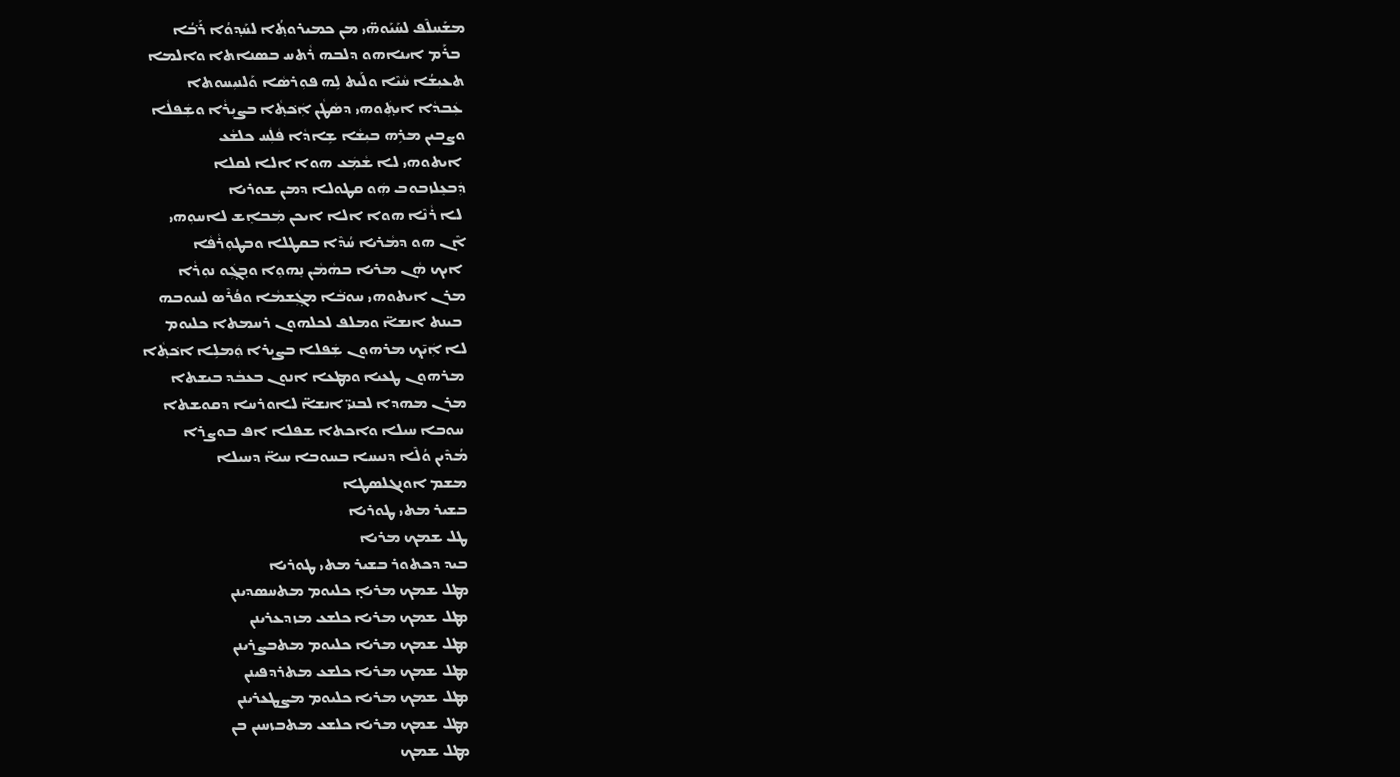ܡܫܰܚܠܶܦ ܠܚܰܝܰܘܗ̈ܝ ܡܢ ܟܡܝܪܘܬ݂ܳܐ ܠܚܰܕ݂ܘܳܐ ܪܰܒ݁ܳܐ
 ܒܪܰܡ ܐܝܢܐܗܘ ܕܠܒܗ ܪܵܬܚ ܒܣܢܐܬܐ ܘܐܠܡܐ
ܬܥܝܼܫܳܐ ܚܵܝܶܐ ܘܠܰܝܬ ܠܹܗ ܦܘܼܪܣܵܐ ܘܰܠܢܝܼܚܘܬܐ
 ܥܲܒܕܵܐ ܐܝܬ݂ܲܘܗܝ ܕܣܵܛܵܢ ܐܲܟ݁ܬ݂ܵܐ ܒܨܝܼܪܵܐ ܘܫܲܦܠܵܐ
ܘܨܒܝܢ ܡܪܹܗ ܒܝܼܫܵܐ ܫܹܐܕܵܐ ܦܵܠܲܚ ܟܠܫܵܥ
 ܐܝܬܘܗܝ ܠܐ ܫܵܡܲܥ ܗܘܐ ܐܠܐ ܠܩܠܐ
ܕܲܒܥܸܠܙܒܘܒ ܗܲܘ ܩܛܘܠܐ ܕܡܢ ܫܘܪܝܐ
 ܠܐ ܪܵܢܶܐ ܗܘܐ ܐܠܐ ܐܝܟܢ ܡܲܒܐܸܫ ܠܐܚܘܼܗܝ
ܐܶܢ ܗܘ ܕܡܵܪܝܐ ܚܳܕܶܐ ܒܩܛܠܐ ܘܒܛܘܼܪܵܦܵܐ
 ܐܝܟ ܗܵܢ ܡܪܝܐ ܒܗܵܡܵܢ ܢܸܗܘܹܐ ܘܒ݂ܓ݂ܲܘ ܢܘܼܪܵܐ
ܡܪܢ ܐܝܬܘܗܝ ܚܘܒ݁ܵܐ ܡܓ݂ܲܫܡܵܐ ܘܦܳܪܶܣ ܠܚܘܒܗ
 ܒܝܢܬ ܐܢܫܐ̈ ܘܡܠܦ ܠܟܠܗܘܢ ܪܚܡܬܐ ܟܠܝܘܡ
ܠܐ ܐܲܝ̄ܟ݂ ܡܪܗܘܢ ܫܲܦܠܐ ܒܨܝܼܪܐ ܘܲܡܠܹܐ ܐܟ݁ܬ݂ܵܐ
 ܡܪܗܘܢ ܛܥܝܐ ܘܡܛܥܐ ܐܢܘܢ ܒܥܒܵܕ ܒܝܫܬܐ
ܡܪܢ ܡܗܕܐ ܠܒܢܝ̈ ܐܢܫܐ̈ ܠܐܘܪܚܐ ܕܩܘܫܬܐ
 ܚܘܒܐ ܚܝܠܐ ܘܐܟܬܐ ܫܦܠܐ ܐܦ ܒܘܨܪܐ
ܡܳܕܶܝܢ ܘܳܠܶܐ ܕܢܝܚܐ ܒܚܘܒܐ ܚܝܐ̈ ܕܚܝܠܐ
ܡܫܡ ܐܘܢܓܠܣܛܐ
ܒܫܝܪ ܡܬܝ ܛܘܪܝܐ
ܛܠ ܫܡܟ ܡܪܝܐ
ܒܝܕ ܕܟܬܘܪ ܒܫܝܪ ܡܬܝ ܛܘܪܝܐ
ܡܛܠ ܫܡܟ ܡܪܝܐ̣ ܟܠܝܘܡ ܡܬܚܣܕܝܢܢ
ܡܛܠ ܫܡܟ ܡܪܝܐ ܟܠܫܥ ܡܙܕܥܪܝܢܢ
ܡܛܠ ܫܡܟ ܡܪܝܐ ܟܠܝܘܡ ܡܬܒܨܪܝܢܢ
ܡܛܠ ܫܡܟ ܡܪܝܐ ܟܠܫܥ ܡܬܪܕܦܝܢܢ
ܡܛܠ ܫܡܟ ܡܪܝܐ ܟܠܝܘܡ ܡܨܛܥܪܝܢܢ
ܡܛܠ ܫܡܟ ܡܪܝܐ ܟܠܫܥ ܡܬܒܙܚܝܢ ܒܢ
ܡܛܠ ܫܡܟ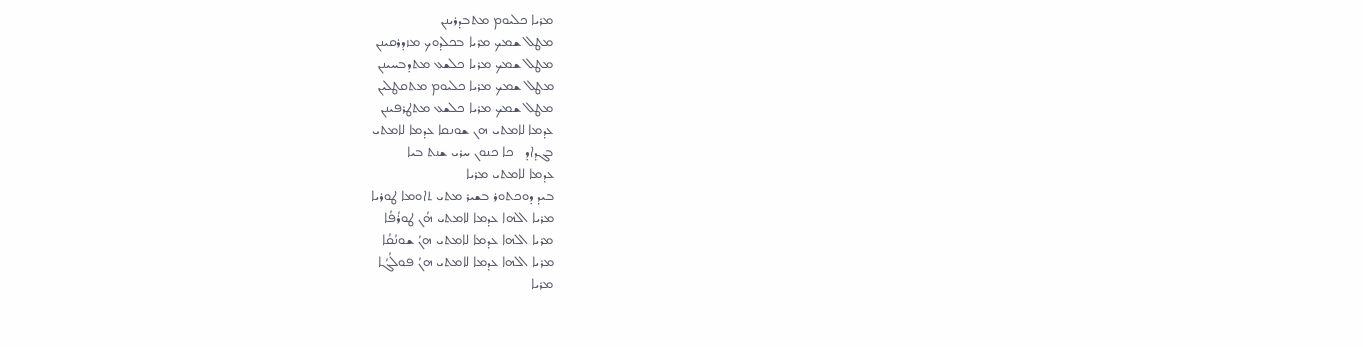ܡܪܝܐ ܟܠܝܘܡ ܡܬܒܕܪܝܢܢ
ܡܛܠ ܫܡܟ ܡܪܝܐ ܒܟܠܕܘܟ ܡܙܕܪܩܝܢܢ
ܡܛܠ ܫܡܟ ܡܪܝܐ ܟܠܫܥ ܡܬܕܒܚܝܢܢ
ܡܛܠ ܫܡܟ ܡܪܝܐ ܟܠܝܘܡ ܡܬܩܛܠܝܢ
ܡܛܠ ܫܡܟ ܡܪܝܐ ܟܠܫܥ ܡܬܛܪܦܝܢܢ
ܥܕܡܐ ܠܐܡܬܝ ܗܢ ܫܘܢܩܐ ܥܕܡܐ ܠܐܡܬܝ
ܒܓܕܐܕ   ܟܐ ܟܢܘܢ ܚܪܝ ܫܢܬ ܒܝܐ
ܥܕܡܐ ܠܐܡܬܝ ܡܪܝܐ
ܒܝܕ ܕܘܟܬܘܪ ܒܫܝܪ ܡܬܝ ܬܐܘܡܐ ܛܘܪܝܐ
ܡܪܝܐ ܐܠܗܐ ܥܕܡܐ ܠܐܡܬܝ ܗܳܢ ܛܘܪܳܦܳܐ
ܡܪܝܐ ܐܠܗܐ ܥܕܡܐ ܠܐܡܬܝ ܗܢܳ ܫܘܢܳܩܳܐ
ܡܪܝܐ ܐܠܗܐ ܥܕܡܐ ܠܐܡܬܝ ܗܢܳ ܦܘܠܳܓܳܐ
ܡܪܝܐ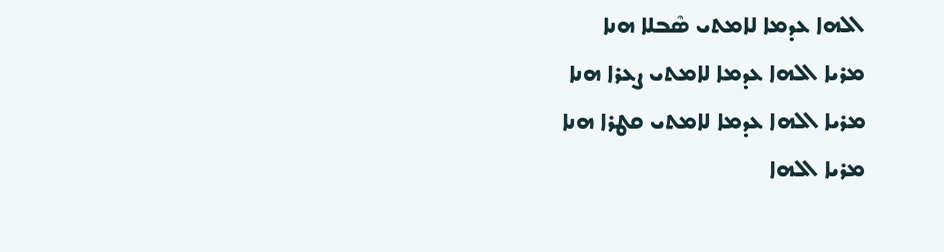ܐܠܗܐ ܥܕܡܐ ܠܐܡܬܝ ܣܶܒܠܐ ܗܢܐ
ܡܪܝܐ ܐܠܗܐ ܥܕܡܐ ܠܐܡܬܝ ܨܥܪܐ ܗܢܐ
ܡܪܝܐ ܐܠܗܐ ܥܕܡܐ ܠܐܡܬܝ ܩܛܪܐ ܗܢܐ
ܡܪܝܐ ܐܠܗܐ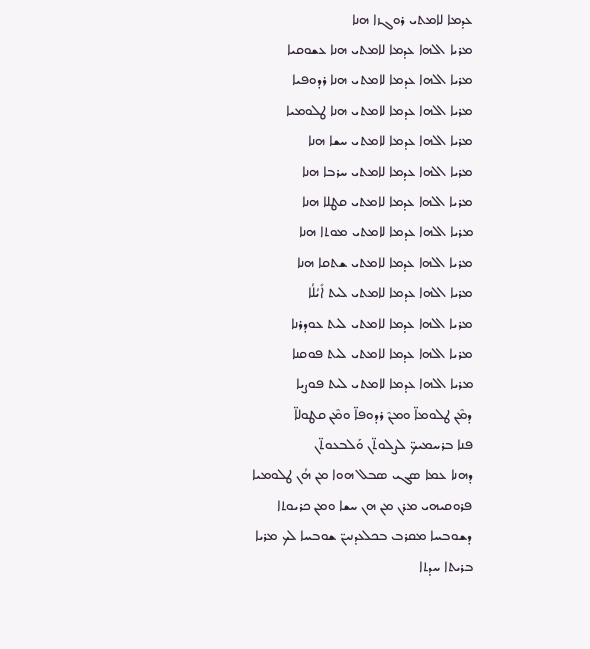ܥܕܡܐ ܠܐܡܬܝ ܪܘܓܙܐ ܗܢܐ
ܡܪܝܐ ܐܠܗܐ ܥܕܡܐ ܠܐܡܬܝ ܗܢܐ ܥܫܘܩܝܐ
ܡܪܝܐ ܐܠܗܐ ܥܕܡܐ ܠܐܡܬܝ ܗܢܐ ܪܕܘܦܝܐ
ܡܪܝܐ ܐܠܗܐ ܥܕܡܐ ܠܐܡܬܝ ܗܢܐ ܛܠܘܡܝܐ
ܡܪܝܐ ܐܠܗܐ ܥܕܡܐ ܠܐܡܬܝ ܚܫܐ ܗܢܐ
ܡܪܝܐ ܐܠܗܐ ܥܕܡܐ ܠܐܡܬܝ ܚܪܒܐ ܗܢܐ
ܡܪܝܐ ܐܠܗܐ ܥܕܡܐ ܠܐܡܬܝ ܩܛܠܐ ܗܢܐ
ܡܪܝܐ ܐܠܗܐ ܥܕܡܐ ܠܐܡܬܝ ܡܘܬܐ ܗܢܐ
ܡܪܝܐ ܐܠܗܐ ܥܕܡܐ ܠܐܡܬܝ ܫܬܩܐ ܗܢܐ
ܡܪܝܐ ܐܠܗܐ ܥܕܡܐ ܠܐܡܬܝ ܠܝܬ ܐܺܝܳܠܳܐ
ܡܪܝܐ ܐܠܗܐ ܥܕܡܐ ܠܐܡܬܝ ܠܝܬ ܥܘܕܪܢܐ
ܡܪܝܐ ܐܠܗܐ ܥܕܡܐ ܠܐܡܬܝ ܠܝܬ ܦܘܩܢܐ
ܡܪܝܐ ܐܠܗܐ ܥܕܡܐ ܠܐܡܬܝ ܠܝܬ ܦܘܨܝܐ
ܕܡܶܢ ܛܠܘܡܐ̈ ܘܡܢܶ ܪܕܘܦܐ̈ ܘܡܶܢ ܩܛܘܠܐ̈
ܦܢܐ ܒܪܚܡܝܟ̈ ܠܨܠܘܬ̈ܢ ܘܰܠܒܥܘܬ̈ܢ
ܕܗܢܐ ܥܡܐ ܣܓܝ ܣܒܠ ܗܘܐ ܡܢ ܗܳܢ ܛܠܘܡܝܐ
ܦܪܘܩܝܗܝ ܡܪܢ ܡܢ ܗܢ ܚܫܐ ܘܡܢ ܟܪܝܘܬܐ
ܕܫܘܒܚܐ ܡܩܪܒ ܒܟܠܥܕܢܝܢ̈ ܫܘܒܚܐ ܠܟ ܡܪܝܐ
ܒܪܝܬܐ ܚܕܬܐ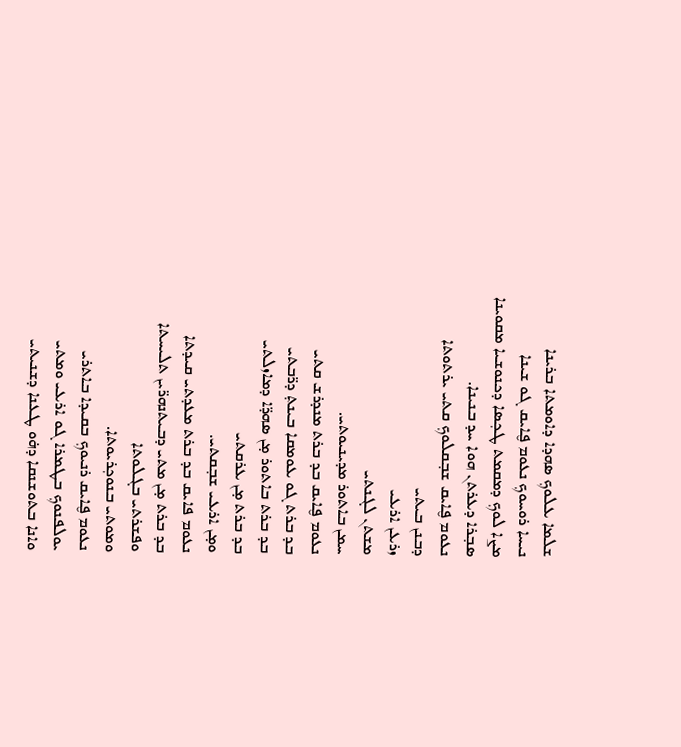ܫܠܡܐ ܥܠܘܟܼ ܣܗܕܐ ܕܐܘܡܬܐ ܒܪܝܢܐ
ܢܝܚܐ ܪܘܚܘܟܼ ܢܥܘܡ ܦ̮ܐܝܩ ܓܘ ܫܝܢܐ
ܡܨܐ ܠܘܟܼ ܕܡܩܡܬ ܛܟܼܣܐ ܕܟܢܘܫܝܐ ܡܩܘܝܢܐ
ܣܒ݂ܪܐ ܕܥܪܬܢ ܗܘܐ ܚܕ ܒܢܝܢܐ.
ܢܥܘܡ ܦ̮ܐܝܩ ܫܒ݂ܩܠܘܟܼ ܩܬܝ ܝܪܬܘܬܐ
ܕܒܢܢ ܒܝܬܝ
ܙܪܥܢ ܐܪܥܝ
ܡܫܬܢ ܠܓܢܬܝ
ܚܡܢ ܒܐܬܘܪ ܡܕܝܢܝܘܬܝ.
ܢܥܘܡ ܦ̮ܐܝܩ ܒܕ ܒܪܬ ܡܢܕܪܫ ܩܬܝ
ܒܕ ܒܪܬ ܓܘ ܥܘܡܩܐ ܒܝܢܬ݂ ܕܪ̈ܒܬܝ
ܒܕ ܒܪܬ ܒܐܬܘܪ ܡ̣ܢ ܣܗܕ̈ܐ ܕܡܐܙܠܬܝ
ܒܕ ܒܪܬ ܡ̣ܢ ܥܪܩܬܝ
ܘܡ̣ܢ ܐܪܥܝ ܫܒ݂ܩܬܝ.
ܢܥܘܡ ܦܐܝܩ ܒܕ ܒܪܬ ܡܥܕܬܝ ܩܝܕܬܐ
ܒܕ ܒܪܬ ܡ̣ܢ ܡܬܝ ܕܒܝܬܢܗܪ̈ܝܢ ܬܠܝܚܬܐ
ܘܦܫܪܬܝ ܒܓܠܘܬܐ
ܘܡܘܬܝ ܒܢܘܟ݂ܪܝܘܬܐ.
ܢܥܘܡ ܦ̮ܐܝܩ ܪܢܝܘܟܼ ܒܩܝܕܐ ܒܐܬܪܝ
ܝܘܠܦܢܘܟܼ ܒܛܡܪܐ ܓܘ ܐܪܥܝ ܘܡܬܝ
ܘܐܢܐ ܒܬܘܫܢܩܐ ܕܗ̇ܘ ܛܥܢܐ ܕܫܢܝܬܝ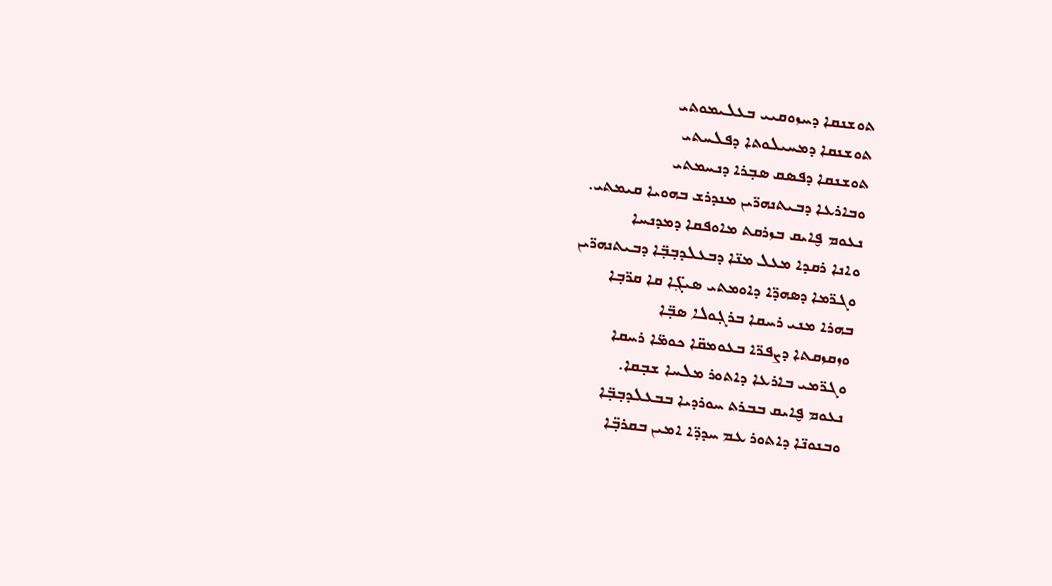ܬܘܫܢܩܐ ܕܚܙܘܩܝܝ ܒܥܠܝܡܘܬܝ
ܬܘܫܢܩܐ ܕܡܚܝܠܘܬܐ ܕܦܠܚܬܝ
ܬܘܫܢܩܐ ܕܦܣܩ ܣܒ݂ܪܐ ܕܢܚܡܬܝ
ܘܒܐܪܥܐ ܕܒܝܬܢܗܪ̈ܝܢ ܡܢܕܪܫ ܒܗܘܝܐ ܩܝܡܬܝ.
ܢܥܘܡ ܦ̮ܐܝܩ ܒܙܪܩܬ ܡܐܘܦܩܐ ܕܡܕܢܚܐ
ܘܐܢܐ ܪܩܕܐ ܡܥܠ ܡܢ̈ܐ ܕܒܥܠܕܒ݂ܒ݂̈ܐ ܕܒܝܬܢܗܪ̈ܝܢ
ܘܓܪ̈ܡܐ ܕܣܗܕ̈ܐ ܕܐܘܡܬܝ ܣܝܓܼ̈ܐ ܩܐ ܩܪ̈ܒ݂ܐ
ܒܗܪܐ ܡܢܝ ܪܚܩܐ ܒܪܓ݂ܘܠܐ ܣܒ݂̈ܐ
ܘܙܩܙܩܬܐ ܕܨܦܪ̈ܐ ܒܥܘܡܩ̈ܐ ܟܘܡ̈ܐ ܪܚܩܐ
ܘܓܪ̈ܡܝ ܒܐܪܥܐ ܕܐܬܘܪ ܡܠܚܐ ܫܒ݂ܩܐ.
ܢܥܘܡ ܦ̮ܐܝܩ ܒܒܪܬ ܚܘܪܕܝܐ ܒܒܥܠܕܒ݂ܒ݂̈ܐ
ܘܒܢܘܢ̈ܐ ܕܐܬܘܪ ܥܡ ܚܕܕ̈ܐ ܐܡܝܢ ܒܩܪܒ݂̈ܐ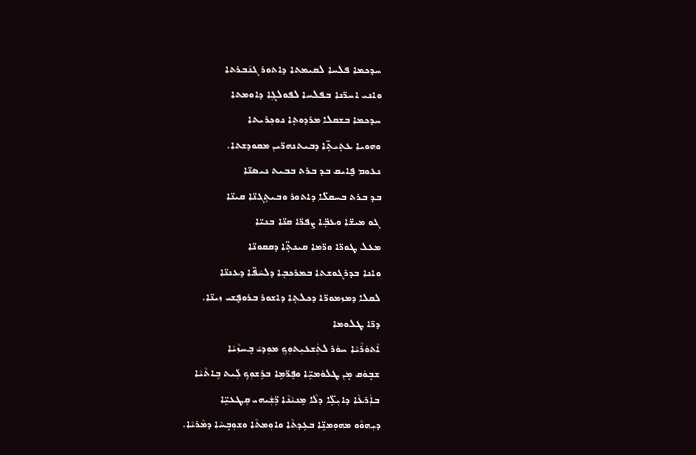ܚܕܟܡܐ ܦܠܚܐ ܠܩܝܡܬܐ ܕܐܬܘܪ ܓܢ݇ܒܪܬܐ
ܘܐܢܝ ܐܚܪ̈ܢܐ ܒܦܠܚܐ ܠܦܘܠܓܼܐ ܕܐܘܡܬܐ
ܚܕܟܡܐ ܒܫܩܠܐ ܡܪܕܘܬ݂ܐ ܢܘܟ݂ܪܝܬܐ
ܘܗܘܝܐ ܥܬ݂ܝܬ݂̈ܐ ܕܒܝܬܢܗܪ̈ܝܢ ܡܩܘܕܫܬܐ.
ܢܥܘܡ ܦ̮ܐܝܩ ܒܕ ܒܪܬ ܒܒܝܬ ܢܝܣܢ̈ܐ
ܒܕ ܒܪܬ ܒܚܩܠ̈ܐ ܕܐܬܘܪ ܘܒܝܬ݂ܓܢ̈ܐ ܩܝܢ̈ܐ
ܓܘ ܡܝܫ̈ܐ ܘܥܒ݂̈ܐ ܨܦܪ̈ܐ ܩܢ̈ܐ ܒܢܝ̈ܐ
ܡܥܠ ܛܘܪ̈ܐ ܘܪ̈ܡܐ ܩܝܢܬ݂̈ܐ ܕܩܩܘܢ̈ܐ
ܘܐܢܐ ܒܕܪܓܘܫܬܐ ܒܡܪܟܒ݂ܐ ܕܠܚ݇ܦ̈ܐ ܕܥܢܢ̈ܐ
ܠܩܠܐ ܕܡܙܡܘܪ̈ܐ ܕܟܠܬ݂ܐ ܕܐܫܘܪ ܒܪܘܦ̮ܫܝ ܙܝܢ̈ܐ.
ܕܪ̈ܐ ܛܠܘܡܐ
ܐܵܬܘܿܪܵܝܵܐ ܚܘܿܪ ܠܬܲܫܥܝܼܬܘܼܟ݂ ܡܘܼܕܝ݇ ܒܸܚܙܵܝܵܐ
ܫܒ̣ܘܿܩ ܡ̣ܢ ܛܠܘܿܡܝܹ̈ܐ ܘܦܸܪ̈ܡܹܐ ܒܪܹܫܘܼܟܼ ܠܲܝܬ ܒܹܐܬܵܝܵܐ
ܒܐܲܪܥܵܐ ܕܐܝܼܠܹ̈ܐ ܕܠܵܐ ܡܸܢܝܵܢܵܐ ܪܹ̈ܫܲܝܗܝ ܩܸܛܥܝܹ̈ܐ
ܕܝܼܗܘܵܘ ܡܗܘܼܡܢܹ̈ܐ ܒܥܹܕܬܵܐ ܘܐܘܼܡܬܵܐ ܘܫܘܼܒ̣ܚܵܐ ܕܡܵܪܝܵܐ.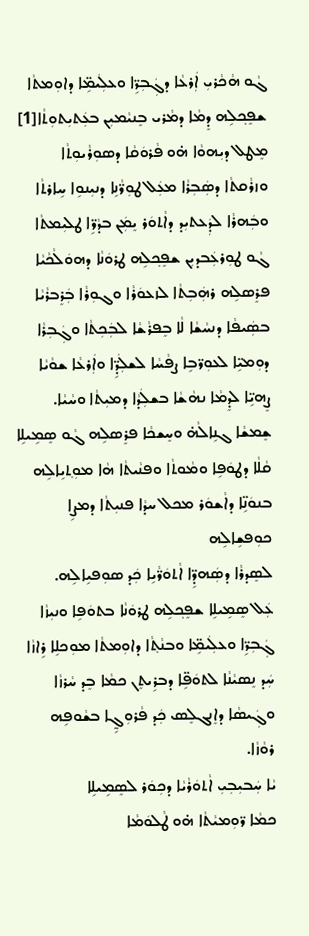ܓܵܘ ܗܵܟܵܪܝܼ ܐܲܪܥܵܐ ܕܓܲܒܼܪܹ̈ܐ ܘܥܠܲܝܡܹ̈ܐ ܕܐܘܼܡܬܵܐ
ܫܦܸܟ݂ܠܹܗ ܕܸܡܵܐ ܕܡܵܪܝ ܒܸܢܝܵܡܝܼܢ ܒܥܲܬܝܼܬܘܼܬܵܐ[1]
ܡܸܛܠ ܕܝܼܗܘܵܐ ܗ̇ܘ ܦܵܪܘܿܩܵܐ ܕܣܘܼܪܵܝܘܼܬܵܐ
ܘܙܪܵܩܬܵܐ ܕܣܲܒܼܪܵܐ ܡܥܲܠ ܛܘܼܪ̈ܵܢܹܐ ܕܢܝܼܢܘܹܐ ܚܹܐܪܬܵܐ
ܘܒܲܗܪܵܐ ܠܕܲܥܬܝܼܕ ܕܐܵܬܘܿܪ ܝܸܡܲܢ ܒܕܵܪܹ̈ܐ ܛܠܝܼܡܬܵܐ
ܓܵܘ ܛܘܼܪܥܲܒܕܝܼܢ ܫܦܸܟ݂ܠܹܗ ܛܪܘܿܢܵܐ ܕܗܘܿܠܵܟܵܝܵܐ
ܦܪܸܣܠܹܗ ܪܗܲܒܼܬܵܐ ܠܙܥܘܿܪܵܐ ܘܓܘܼܪܵܐ ܒܲܪܸܒܪܵܝܵܐ
ܒܣܲܝܦܵܐ ܕܢܚܵܫܵܐ ܠܵܐ ܒܸܦܪܵܫܵܐ ܠܒܲܟܼܬܵܐ ܘܓܲܒܼܪܵܐ
ܕܘܼܡܝܹ̈ܐ ܠܥܘܼܪ̈ܒܹܐ ܨܦܵܚܵܐ ܠܫܠܲܕܹ̈ܐ ܘܐܲܪܥܵܐ ܫܘܵܝܵܐ
ܨܸܗܝܹ̈ܐ ܠܕܸܡܵܐ ܢܗܵܫܵܐ ܒܫܠܲܕܵܐ ܕܡܝܼܬܵܐ ܘܚܵܝܵܐ.
ܫܸܡܫܵܐ ܓܢܹܐܠܵܗ̇ ܘܚܸܫܟܵܐ ܦܪܸܣܠܹܗ ܓܵܘ ܣܸܡܹܝܠܹܐ
ܩܵܠܵܐ ܕܛܘܿܦܹܐ ܘܡܵܘܬܵܐ ܘܦܢܵܝܬܵܐ ܗܵܐ ܡܘܼܬ݂ܝܹܐܠܹܗ
ܒܢܘܿܢܹ̈ܐ ܕܐܵܫܘܿܪ ܡܟܠ ܚܕܵܐ ܦܢܝܼܬܵܐ ܕܡܨܹܐ ܟܘܼܦܫܹܐܠܹܗ
ܠܣܸܕܪܵܐ ܕܣܲܗܕܹ̈ܐ ܐܵܬܘܿܪ̈ܵܝܹܐ ܟܲܕ ܣܘܼܦܝܹܐܠܹܗ.
ܥܲܠ ܣܸܡܹܝܠܹܐ ܫܦܸܟ݂ܠܹܗ ܛܪܘܿܢܵܐ ܒܬܘܿܦܹܐ ܘܢܝܼܙܵܐ
ܓܲܒܼܪܹ̈ܐ ܘܥܠܲܝܡܹ̈ܐ ܘܒܢܵܬ݂ܵܐ ܕܐܘܼܡܬܵܐ ܡܘܼܟܠܹܐ ܪܹܐܙܵܐ
ܚܲܕ ܢܸܣܝܵܢܵܐ ܠܬܘܿܦܹ̈ܐ ܕܒܪܹܝܬܸܢ ܟܡܵܐ ܒܸܕ ܚܵܪܙܵܐ
ܘܓܲܝܣܵܐ ܕܐܸܢܓܠܸܣ ܟܲܕ ܦܵܪܘܼܓ̰ܹܐ ܒܫܵܘܦܹܗ ܪܘܵܙܵܐ.
ܝܵܐ ܚܲܒܝܼܒܼܝܼ ܐܵܬܘܿܪܵܝܵܐ ܕܟܼܘܿܪ ܠܣܸܡܹܝܠܹܐ
ܟܡܵܐ ܪ̈ܘܼܡܝܵܬܵܐ ܗ̇ܘ ܛܵܠܘܿܡܵܐ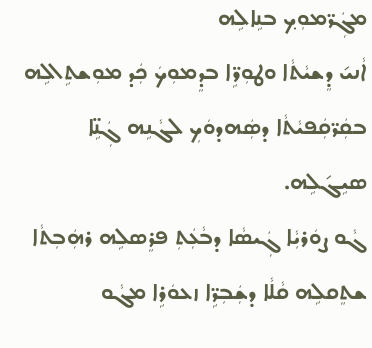ܡܓܲܪ̈ܡܘܼܟ݂ ܒܢܹܐܠܹܗ
ܐܵܢܝ݇ ܕܸܫܝܵܬܵܐ ܘܛܘܼܪܹ̈ܐ ܒܕܸܡܘܼܟܿ ܟܲܕ ܡܘܼܫܬܹܐܠܹܗ
ܒܩܲܪ̈ܩܲܦܝܵܬܵܐ ܕܣܲܗܕܘܿܟܼ ܠܓܵܢܹܗ ܓܲܢܹ̈ܐ ܣܝܹܓ݇ܠܹܗ.
ܓܵܘ ܨܘܿܪܝܼܵܐ ܓܲܝܣܵܐ ܕܒܵܥܲܬܼ ܦܪܸܣܠܹܗ ܪܗܲܒܼܬܵܐ
ܫܬܸܩܠܹܗ ܩܵܠܵܐ ܕܫܲܒܼܪܹ̈ܐ ܙܥܘܿܪܹܐ ܡܓܵܘ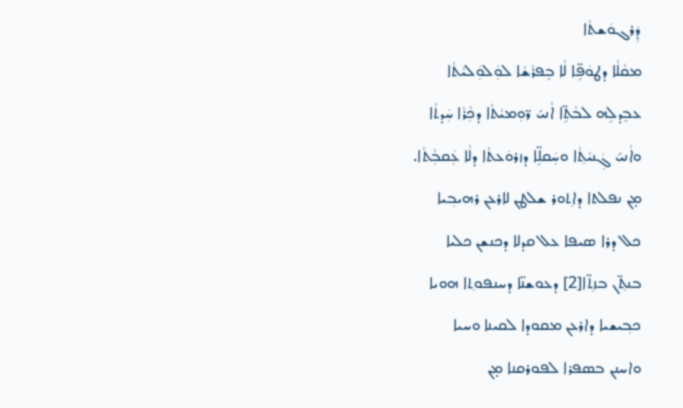ܕܲܪܓܘܿܫܬܵܐ
ܡܩܵܠܵܐ ܕܛܘܿܦܹ̈ܐ ܠܵܐ ܒܸܦܪܵܫܵܐ ܠܘܲܠܘܲܠܝܵܬܵܐ
ܥܒܸܕܠܹܗ ܠܒܵܬܹ̈ܐ ܐܵܢܝ݇ ܪ̈ܘܼܡܝܵܬܵܐ ܕܟܼܵܪܵܐ ܚܲܕܬܵܐ
ܘܐܵܢܝ݇ ܓܲܢܝܵܬ݂ܵܐ ܘܚܲܩܠܹ̈ܐ ܕܙܪܘܿܥܬܵܐ ܕܠܵܐ ܥܲܩܒܼܵܬܵܐ.
ܡ̣ܢ ܢܦܠܬܐ ܕܐܬ݂ܘܪ ܫܠܛܢ ܠܐܪܥܢ ܪܗܝܒ݂ܝܐ
ܟܠ ܕܪܐ ܣܝܦܐ ܥܠ ܩܕܠܐ ܕܟܢܫܢ ܟܠܝܐ
ܒܢܬ݂̈ܢ ܒܙܬ݂̈ܐ[2] ܕܥܘܫܢ̈ܐ ܕܚܢܦܘܬ݂ܐ ܗܘܝܐ
ܟܒ݂ܝܫܝܐ ܕܐܪܥܢ ܡܩܘܕܐ ܠܩܝܢܐ ܘܚܝܐ
ܘܐܚܢܢ ܒܣܦܪܐ ܠܦܘܪܩܢܐ ܡ̣ܢ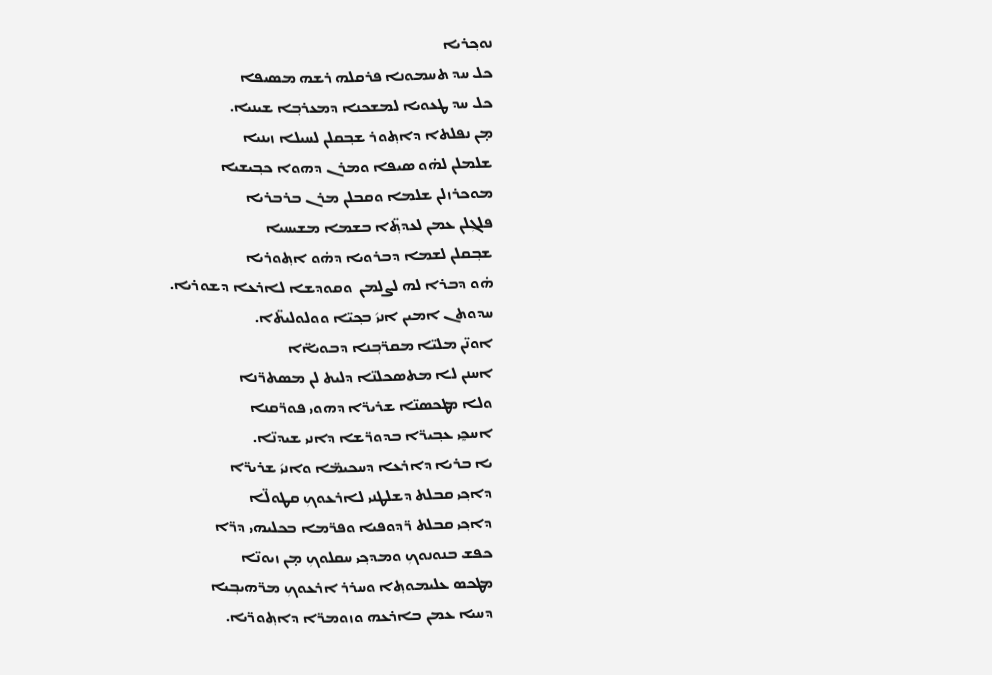ܢܘܟ݂ܪܝܐ
ܟܠ ܚܕ ܬܚܡܘܢܐ ܦܪܩܠܗ ܪܫܗ ܡܣܝܦܐ
ܟܠ ܚܕ ܛܥܘܝܐ ܠܡܫܟܢܐ ܕܡܥܪܒ݂ܐ ܫܝܢܝܐ.
ܡ̣ܢ ܢܦܠܬܐ ܕܐܬ݂ܘܪ ܫܒ݂ܩܠܢ ܠܚܝܠܐ ܙܝܢܝܐ
ܫܠܡܠܢ ܠܗ̇ܘ ܣܝܦܐ ܘܡܪܢ ܕܗܘܐ ܟܒ݂ܝܫܝܐ
ܡܘܟܪܙܠܢ ܫܠܡܐ ܘܩܒܠܢ ܡܪܢ ܒܪܒܪܝܐ
ܦܠܓܼܠܢ ܥܡܢ ܠܥܕܬ݂̈ܐ ܒܫܡܐ ܡܫܝܚܝܐ
ܫܒ݂ܩܠܢ ܠܫܡܐ ܕܒܪܘܝܐ ܕܗ̇ܘ ܐܬ݂ܘܪܝܐ
ܗ̇ܘ ܕܒܪܐ ܠܗ ܠܨܠܡܢ  ܘܩܘܕܫܐ ܠܐܪܥܐ ܕܫܘܪܝܐ.
ܚܕܘܬܢ ܐܡܝܢ ܐܢܝ݇ ܒܟ݂ܝ̈ܐ ܘܘܠܘܠܝܬ̈ܐ.
ܐܘܢ̈ܢ ܡܠܝ̈ܐ ܡܩܪ̈ܒ݂ܢܐ ܕܒܘܝܐ̈ܐ
ܐܚܢܢ ܠܐ ܡܬܣܟܠܢ̈ܐ ܕܠܝܬ ܠܢ ܡܣܬܪ̈ܢܐ
ܘܠܐ ܡܛܟܣܢ̈ܐ ܫܪܝܪ̈ܐ ܕܗܘܝ ܦܘܪ̈ܩܢܐ
ܐܚܟ̰ܝ ܥܒ݂ܝܪ̈ܐ ܒܕܘܪ̈ܫܐ ܕܐܢܝ ܫܝܕܢ̈ܐ.
ܝܐ ܒܪܝܐ ܕܐܪܥܐ ܕܚܟܝܡ̈ܐ ܘܐܢܝ݇ ܫܪܝܪ̈ܐ
ܕܐܟ݂ܝ ܩܒܠܬ ܕܫܠܛܢܝ ܠܐܪܥܘܟܼ ܩܛܘܠ̈ܐ
ܕܐܟ݂ܝ ܩܒܠܬ ܪ̈ܕܘܦܝܐ ܘܦܪ̈ܡܐ ܒܟܠܝܗܝ ܕܪ̈ܐ
ܟܦܫ ܒܢܘܢܘܟܼ ܘܡܕܟ݂ܝ ܚܩܠܘܟܼ ܡ̣ܢ ܙܝܘܢ̈ܐ
ܡܛܟܣ ܥܠܝܡܘܬ݂ܐ ܘܚܪܪ ܐܪܥܘܟܼ ܡܪ̈ܗܝܒ݂ܝܐ
ܕܚܝܐ ܥܡܢ ܒܐܪܥܗ ܘܙܘܡܪ̈ܐ ܕܐܬ݂ܘܪ̈ܝܐ.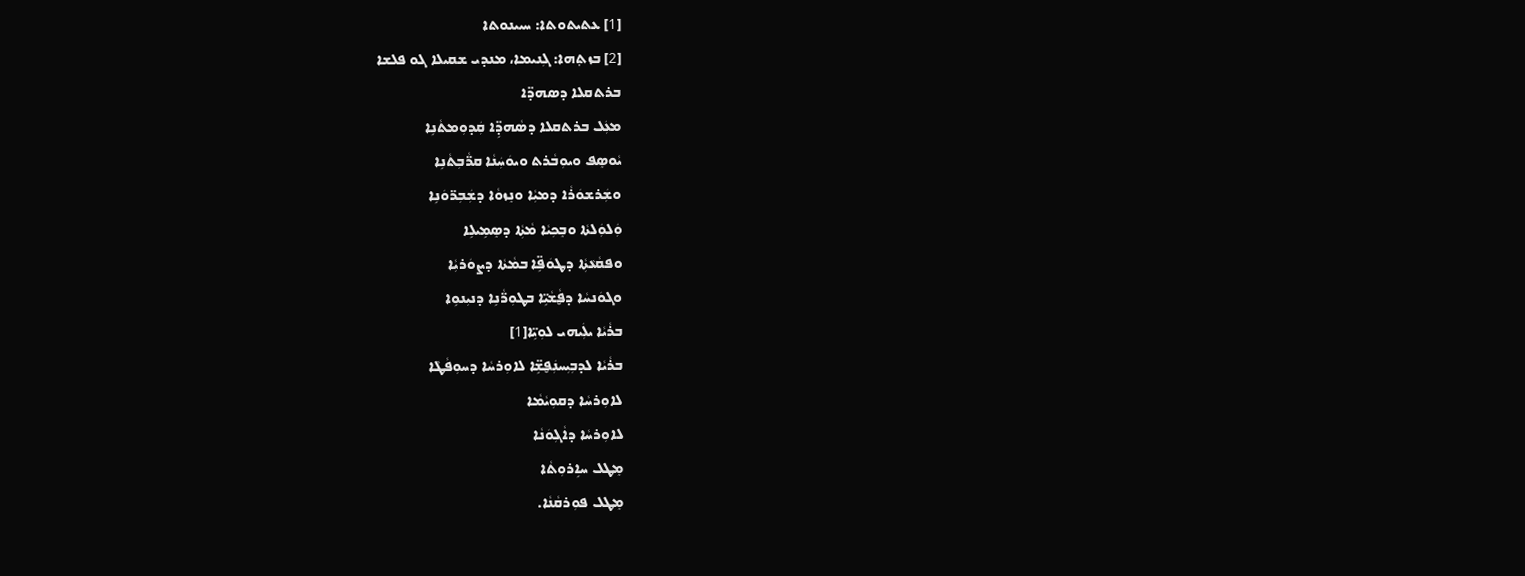[1] ܥܬܝܬܘܬܐ: ܚܝܝܢܘܬܐ
[2] ܒܙܬ݂ܗܐ: ܓܼܢܝܡܐ، ܡܢܕܝ ܫܩܝܠܐ ܓܘ ܦܠܫܐ
ܒܪܬܩܠܐ ܕܣܗܕ̈ܐ
ܡܥܲܠ ܒܪܬܩܠܐ ܕܣܵܗܕܹ̈ܐ ܩܲܕܘܼܡܬܵܢܹܐ
ܝܵܘܣܸܦ ܘܝܘܼܒܵܪܬ ܘܝܘܿܚܲܢܵܐ ܩܪ̈ܵܒܼܬܵܢܹܐ
ܘܫܲܪܫܘܿܪܵܐ ܕܡܝܼܵܐ ܘܢܸܙܘܵܐ ܕܫܲܒܼܪ̈ܘܿܢܹܐ
ܘܲܠܘܲܠܬܵܐ ܘܒܸܟܼܝܵܐ ܡܵܬܼܵܐ ܕܣܸܡܹܝܠܹܐ
ܘܦܩܵܥܵܬܼܵܐ ܕܛܘܿܦܹ̈ܐ ܒܡܵܬܵܐ ܕܨܘܿܪܝܼܵܐ
ܘܓܘܿܢܚܵܐ ܕܦ̮ܵܫܵܝܹ̈ܐ ܒܛܘܼܪ̈ܵܢܹܐ ܕܢܝܼܢܘܹܐ
ܒܪܵܝܵܐ ܝܠܲܝܗܝ ܠܘܼܝܹ̈ܐ[1]
ܒܪܵܝܵܐ ܠܕܒܼܝܼܚܢܲܦ̮ܫܹ̈ܐ ܠܐܘܼܪܚܵܐ ܕܚܘܼܦܵܛܵܐ
ܠܐܘܼܪܚܵܐ ܕܩܘܼܝܵܡܵܐ
ܠܐܘܼܪܚܵܐ ܕܐܵܓܼܘܿܢܵܐ
ܡܸܛܠ ܚܐܹܪܘܼܬܵܐ
ܡܸܛܠ ܦܘܼܪܩܵܢܵܐ.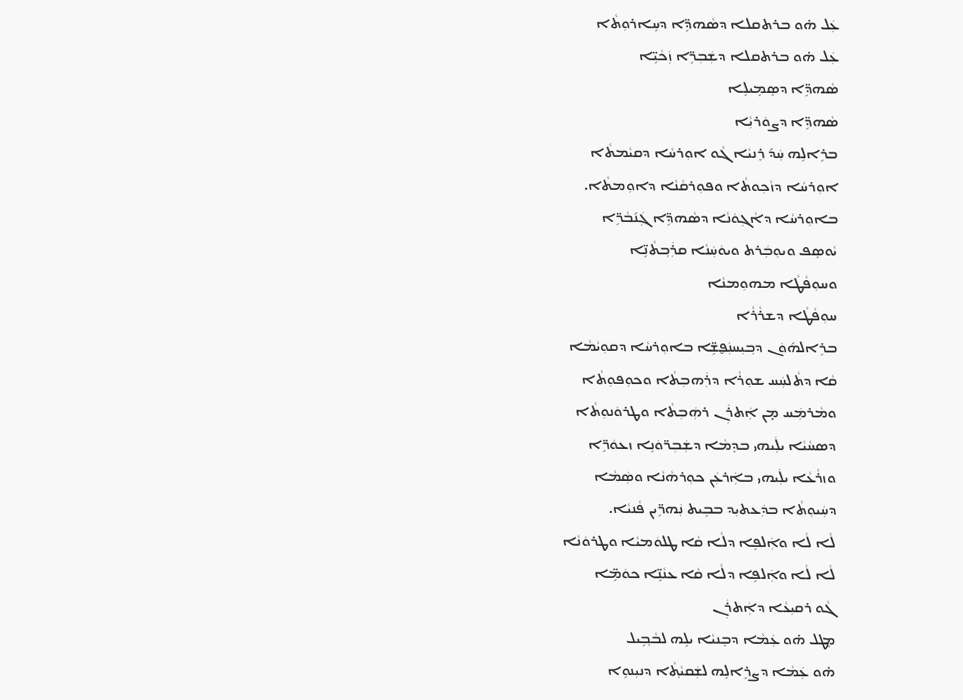ܥܲܠ ܗ̇ܘ ܒܪܬܩܠܐ ܕܣܵܗܕܹ̈ܐ ܕܚܹܐܪܘܼܬܵܐ
ܥܲܠ ܗ̇ܘ ܒܪܬܩܠܐ ܕܫܲܒܼܪܹ̈ܐ ܙܲܟܵܝܹ̈ܐ
ܣܵܗܕܹ̈ܐ ܕܣܸܡܹܝܠܹܐ
ܣܵܗܕܹ̈ܐ ܕܨܘܿܪܝܼܵܐ
ܒܪܹܐܠܹܗ ܚܲܕ݇ ܪܸܢܝܵܐ ܓܵܘ ܐܘܼܪܚܵܐ ܕܩܝܵܡܬܵܐ
ܐܘܼܪܚܵܐ ܕܙܵܟܼܘܬܵܐ ܘܦܘܼܪܩܵܢܵܐ ܕܐܘܼܡܬܵܐ.
ܒܐܘܼܪܚܵܐ ܕܐܵܓܼܘܿܢܵܐ ܕܣܵܗܕܹ̈ܐ ܓܲܢ݇ܒܵܪܹ̈ܐ
ܝܵܘܣܸܦ ܘܝܘܼܒܲܪܬ ܘܝܘܿܚܲܢܵܐ ܩܪܲܒ݂ܬܵܢܹ̈ܐ
ܘܚܘܼܦܵܛܵܐ ܡܗܘܼܡܢܵܐ
ܚܘܼܦܵܛܵܐ ܕܫܪܵܪܵܐ
ܒܪܹܐܠܗ݇ܘܿܢ ܕܒ݂ܝܼܚܢܲܦ̮ܫܹ̈ܐ ܒܐܘܼܪܚܵܐ ܕܩܘܼܝܵܡܵܐ
ܩܵܐ ܕܬܵܠܚܲܚ ܫܘܼܪܵܐ ܕܪܲܗܒܼܬܵܐ ܘܟܘܼܦܘܼܬܵܐ
ܘܡܵܪܡܲܚ ܡ̣ܢ ܐܲܬܪܲܢ ܪܗܲܒܼܬܵܐ ܘܛܪܘܿܢܘܼܬܵܐ
ܕܣܚܵܝܵܐ ܝܠܲܝܗܝ ܒܕܸܡܵܐ ܕܫܲܒܼܪ̈ܘܿܢܹܐ ܙܥܘܿܪܹ̈ܐ
ܘܙܪܵܥܵܐ ܝܠܲܝܗܝ ܒܐܲܪܥܲܢ ܟܘܼܪܗܵܢܵܐ ܘܣܲܡܵܐ
ܕܚܲܝܘܼܬܵܐ ܒܕܲܥܬܝܼܕ ܒܒܹܝܬ ܢܲܗܪܹ̈ܝܢ ܦܵܢܝܵܐ.
ܠܵܐ ܠܵܐ ܘܐܲܠܦܹܐ ܕܠܵܐ ܩܵܐ ܛܠܘܿܡܝܵܐ ܘܛܪܘܿܢܵܐ
ܠܵܐ ܠܵܐ ܘܐܲܠܦܹܐ ܕܠܵܐ ܩܵܐ ܥܢܵܢܹ̈ܐ ܟܘܿܡܹ̈ܐ
ܓܵܘ ܪܩܝܼܥܵܐ ܕܐܲܬܪܲܢ
ܡܸܛܠ ܗ̇ܘ ܥܲܡܵܐ ܕܒܸܢܝܵܐ ܝܠܹܗ ܠܒܵܒ݂ܹܝܠ
ܗ̇ܘ ܥܲܡܵܐ ܕܨܪܹܐܠܹܗ ܠܫܲܩܝܵܬ݂ܵܐ ܕܢܝܼܢܘܹܐ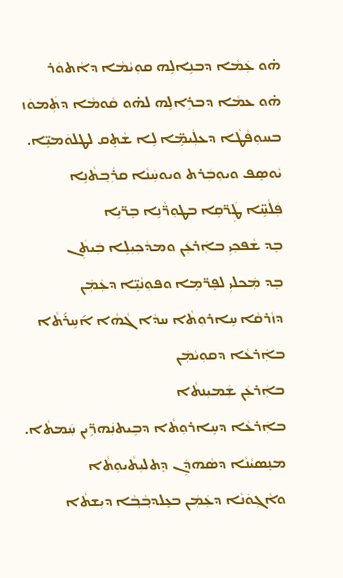ܗ̇ܘ ܥܲܡܵܐ ܕܒܢܹܐܠܹܗ ܩܘܼܝܵܡܵܐ ܕܐܵܬܘܿܪ
ܗ̇ܘ ܥܡܵܐ ܕܒܪܹܐܠܹܗ ܠܗ̇ܘ ܩܵܘܡܵܐ ܕܬܲܡܘܿܙ
ܒܚܘܼܦܵܛܵܐ ܕܥܠܲܝܡܹ̈ܐ ܠܹܐ ܫܵܬܸܩ ܠܛܠܘܿܡܝܹ̈ܐ.
ܝܵܘܣܸܦ ܘܝܘܼܒܲܪܬ ܘܝܘܚܲܢܵܐ ܩܪܲܒ݂ܬܵܢܹܐ
ܦܲܠܵܚܹ̈ܐ ܛܲܪ̈ܩܹܐ ܒܛܘܼܪ̈ܵܢܹܐ ܒܸܪ̈ܝܹܐ
ܒܸܕ ܫܵܦܟܼܝܼ ܒܐܲܪܥܲܢ ܘܡܕܵܟܼܝܼܠܹܐ ܒܲܝܬܲܢ
ܒܸܕ ܡܲܟܠܝܼ ܠܦܸܪ̈ܡܹܐ ܘܦܘܼܢܵܝܹ̈ܐ ܕܥܲܡܲܢ
ܕܙܵܪܩܵܐ ܚܹܐܪܘܼܬܵܐ ܚܕܵܐ ܓܵܗܵܐ ܐ݇ܚܹܪ݇ܬܵܐ
ܒܐܲܪܥܵܐ ܕܩܘܼܝܵܡܲܢ
ܒܐܲܪܥܲܢ ܫܲܡܝܼܢܬܵܐ
ܒܐܲܪܥܵܐ ܕܚܹܐܪܘܼܬܵܐ ܕܒܹܝܬܢܲܗܪܹ̈ܝܢ ܚܲܡܬܵܐ.
ܡܢܸܣܝܵܢܵܐ ܕܣܵܗܕܲܢ ܕܸܬܠܝܼܬܵܝܘܼܬܵܐ
ܘܐܵܓܼܘܿܢܵܐ ܕܥܲܡܲܢ ܒܥܸܠܕܒ݂ܵܒ݂ܵܐ ܕܝܼܫܬܵܐ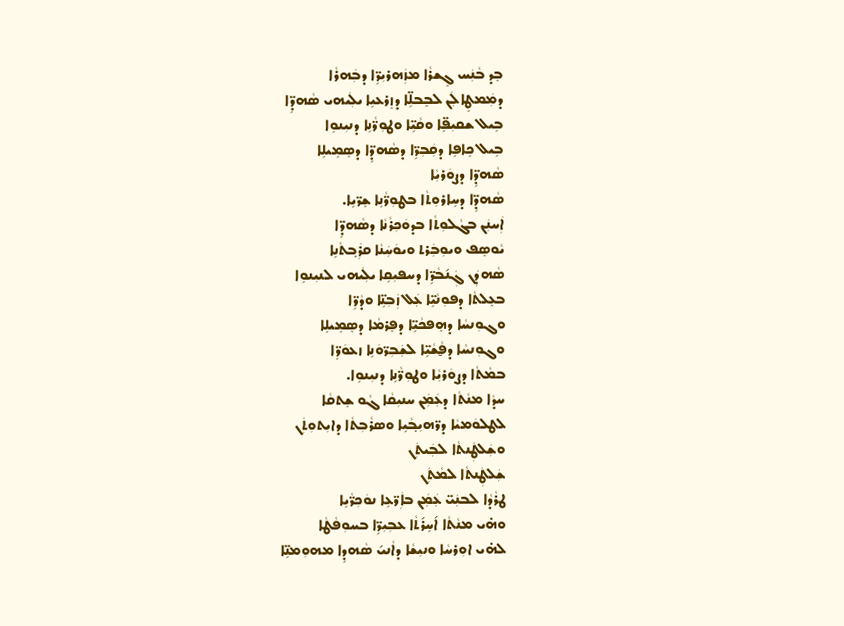ܒܸܕ ܒܵܢܲܚ ܓܸܫܪܵܐ ܡܙܲܗܪܝܼܪܹ̈ܐ ܕܒܲܗܪܵܐ
ܕܡܲܡܛܹܐܠܲܢ ܠܒܸܒܠܹ̈ܐ ܕܙܸܪܥܝܹܐ ܝܠܲܝܗܝ ܣܵܗܕܹ̈ܐ
ܒܹܝܠ ܫܩܝܼܦܹ̈ܐ ܘܩܵܝܹ̈ܐ ܘܛܘܼܪ̈ܵܢܹܐ ܕܢܝܼܢܘܹܐ
ܒܹܝܠ ܟܹܐܦܹܐ ܕܩܲܒܼܪܹ̈ܐ ܕܣܵܗܕܹ̈ܐ ܕܣܸܡܹܝܠܹܐ
ܣܵܗܕܹ̈ܐ ܕܨܘܿܪܝܼܵܐ
ܣܵܗܕܹ̈ܐ ܕܚܹܐܪܘܼܬܵܐ ܒܛܘܼܪ̈ܵܢܹܐ ܫܸܪ̈ܝܹܐ.
ܐܲܚܢܲܢ ܒܓܵܠܘܼܬܵܐ ܒܕܘܿܟܼܪܵܢܵܐ ܕܣܵܗܕܹ̈ܐ
ܝܵܘܣܸܦ ܘܝܘܼܒܲܪܬ ܘܝܘܿܚܲܢܵܐ ܩܪܲܒ݂ܬܵܢܹܐ
ܣܵܗܕܲܢ ܓܲܢ݇ܒܵܪܹ̈ܐ ܕܚܦܝܼܩܹܐ ܝܠܲܝܗܝ ܠܢܝܼܢܘܹܐ
ܒܥܸܠܬܵܐ ܕܦܘܼܢܵܝܹ̈ܐ ܥܲܠ ܙܲܒܼܢܹ̈ܐ ܘܕܵܪܹ̈ܐ
ܘܓܘܼܢܚܵܐ ܕܗܸܦܟܵܝܹ̈ܐ ܕܦܸܪܡܵܐ ܕܣܸܡܹܝܠܹܐ
ܘܓܘܼܢܚܵܐ ܕܦ̮ܵܫܵܝܹ̈ܐ ܠܫܲܒܼܪ̈ܘܿܢܹܐ ܙܥܘܿܪܹ̈ܐ
ܒܡܵܬܵܐ ܕܨܘܿܪܝܼܵܐ ܘܛܘܼܪ̈ܵܢܹܐ ܕܢܝܼܢܘܹܐ.
ܚܕܵܐ ܡܢܵܬܵܐ ܕܥܲܡܲܢ ܚܢܝܼܩܵܐ ܓܵܘ ܫܸܬܩܵܐ
ܠܛܠܘܿܡܝܵܐ ܕܪ̈ܗܝܼܒ݂ܵܝܹܐ ܘܣܪܵܒܼܬܵܐ ܕܐܝܼܬܘܼܬܲܢ
ܘܫܲܠܛܲܢܬܵܐ ܠܒܲܝܬܲܢ
ܫܲܠܛܲܢܬܵܐ ܠܡܵܬܲܢ
ܛܪܵܕܵܐ ܠܒܢܲܝ̈ ܥܲܡܲܢ ܒܐܲܪ̈ܥܹܐ ܢܘܿܟܼܪ̈ܵܝܹܐ
ܘܗ̇ܝ ܡܢܵܬܵܐ ܐ݇ܚܹܪ݇ܬܵܐ ܥܒܼܝܼܪܹ̈ܐ ܒܚܘܼܦܵܛܵܐ
ܠܗ̇ܝ ܐܘܼܪܚܵܐ ܘܢܝܼܫܵܐ ܕܐܵܢܝ݇ ܣܵܗܕܹܐ ܡܗܘܼܡܢܹ̈ܐ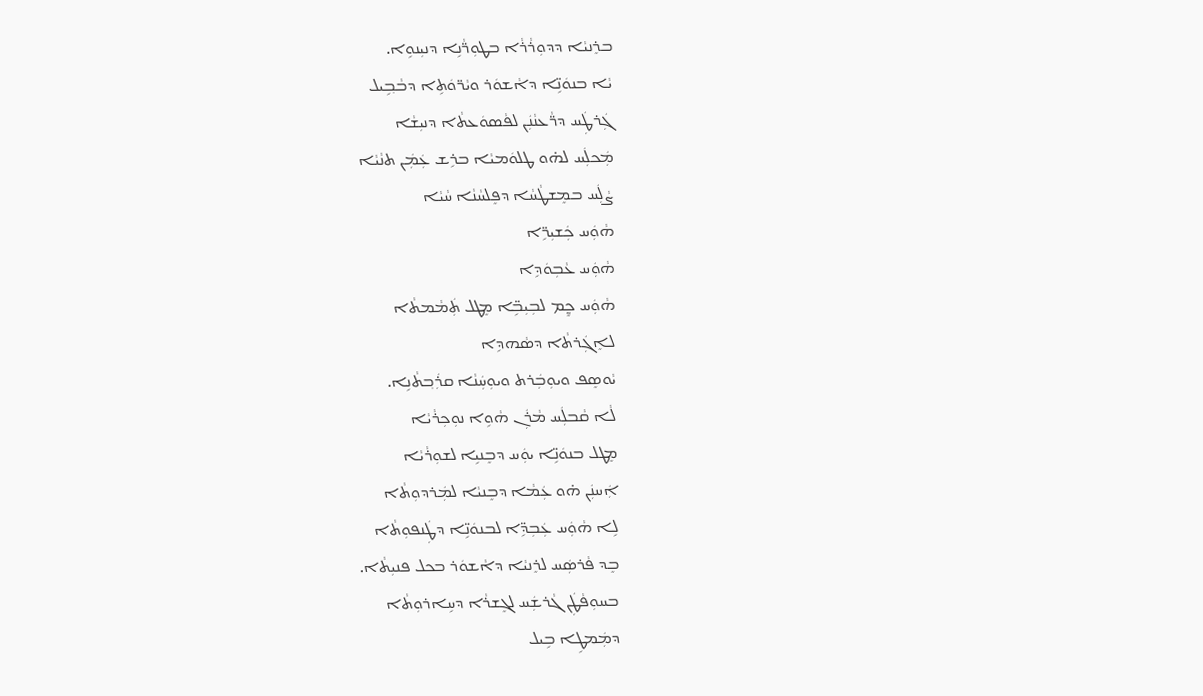ܒܪܸܢܝܵܐ ܕܕܘܼܪܵܪܵܐ ܒܛܘܼܪ̈ܵܢܹܐ ܕܢܝܼܢܘܹܐ.
ܝܵܐ ܒܢܘܿܢܹ̈ܐ ܕܐܵܫܘܿܪ ܘܝܵܪ̈ܘܿܬܹܐ ܕܒܵܒ݂ܹܝܠ
ܓܲܪܛܲܚ ܕܪ̈ܵܥܢܵܢܲܢ ܠܦܵܣܘܿܥܬܵܐ ܕܢܝܼܫܵܐ
ܡܲܟܠܲܚ ܠܗ̇ܘ ܛܠܘܿܡܝܵܐ ܒܪܹܫ ܥܲܡܲܢ ܬܢܵܝܵܐ
ܨܵܠܲܚ ܒܡܸܫܛܵܚܵܐ ܕܦܸܠܚܵܢܵܐ ܚܵܝܵܐ
ܗܵܘܲܚ ܟܲܫܝܼܪܹ̈ܐ
ܗܵܘܲܚ ܥܵܒܼܘܿܕܹܐ
ܗܵܘܲܚ ܟ̰ܸܡ ܠܒܼܝܼܒܹ̈ܐ ܡܸܛܠ ܬܲܡܵܡܬܵܐ
ܠܐܸܓܲܪܬܵܐ ܕܣܵܗܕܹܐ
ܝܵܘܣܸܦ ܘܝܘܼܒܲܪܬ ܘܝܘܼܚܲܢܵܐ ܩܪܲܒ݂ܬܵܢܹܐ.
ܠܵܐ ܩܵܒܠܲܚ ܡܵܪܲܢ ܗܵܘܹܐ ܢܘܼܟܼܪܵܝܵܐ
ܡܸܛܠ ܒܢܘܿܢܹ̈ܐ ܝܘܲܚ ܕܒܸܢܝܹܐ ܠܫܘܼܪܵܝܵܐ
ܐܲܚܢܲܢ ܗ̇ܘ ܥܲܡܵܐ ܕܒܸܢܝܵܐ ܠܡܲܪܕܘܼܬܵܐ
ܠܹܐ ܗܵܘܲܚ ܥܲܒܼܕܹ̈ܐ ܠܒܢܘܿܢܹ̈ܐ ܕܛܲܢܦܘܼܬܵܐ
ܒܸܕ ܦܵܪܣܲܚ ܠܪܸܢܝܵܐ ܕܐܵܫܘܿܪ ܒܟܠ ܦܢܝܼܬܵܐ.
ܒܚܘܼܦܵܛܲܢ ܓܵܪܫܲܚ ܠܓܸܫܪܵܐ ܕܚܹܐܪܘܼܬܵܐ
ܕܡܲܡܛܹܐ ܒܹܝܠ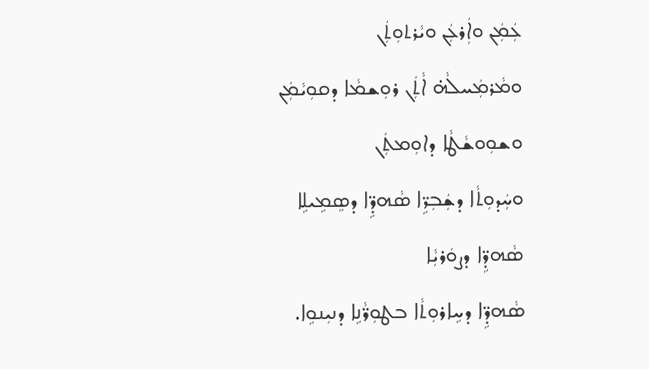ܥܲܡܲܢ ܘܐܲܪܥܲܢ ܘܝܵܪܬܘܼܬܲܢ
ܘܡܵܪܡܲܚܠܵܗ̇ ܐܵܬܲܢ ܪܘܼܫܡܵܐ ܕܩܘܼܝܵܡܲܢ
ܘܫܘܼܘܫܵܛܵܐ ܕܐܘܼܡܬܲܢ
ܘܚܲܕܘܼܬܵܐ ܕܫܲܒܼܪܹ̈ܐ ܣܵܗܕܹ̈ܐ ܕܣܸܡܹܝܠܹܐ
ܣܵܗܕܹ̈ܐ ܕܨܘܿܪܝܼܵܐ
ܣܵܗܕܹ̈ܐ ܕܚܹܐܪܘܼܬܵܐ ܒܛܘܼܪ̈ܵܢܹܐ ܕܢܝܼܢܘܹܐ.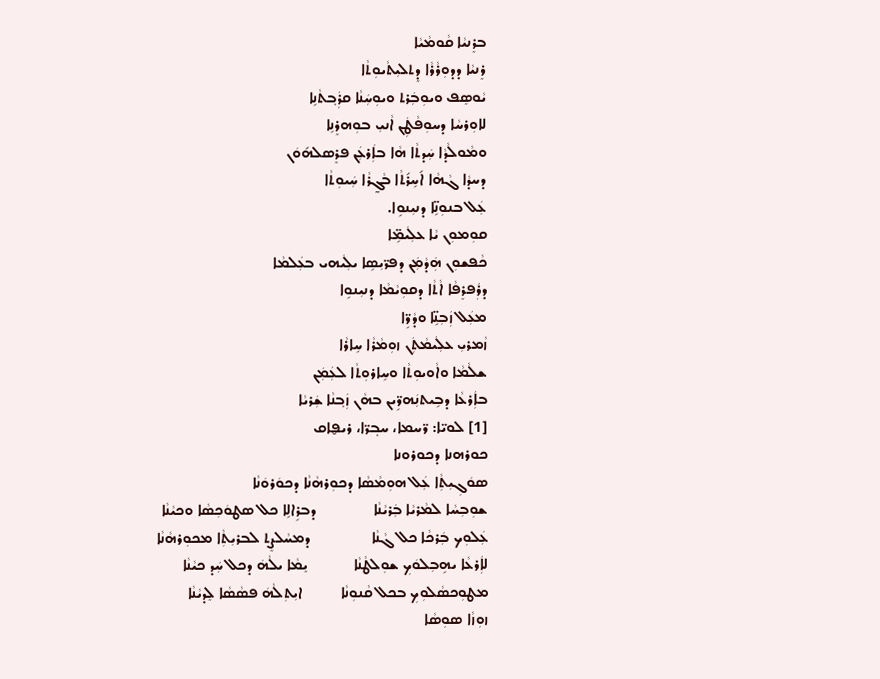ܒܪܸܢܝܵܐ ܩܵܘܡܵܝܵܐ
ܪܸܢܝܵܐ ܕܕܘܼܪܵܪܵܐ ܕܸܬܠܝܼܬܵܝܘܼܬܵܐ
ܝܵܘܣܸܦ ܘܝܘܼܒܲܪܬ ܘܝܘܼܚܲܢܵܐ ܩܪܲܒ݂ܬܵܢܹܐ
ܠܐܘܼܪܚܵܐ ܕܚܘܼܦܵܛܲܢ ܐܵܢܝܼ ܒܘܼܗܪܸܢܹܐ
ܘܡܵܘܠܵܕܵܐ ܚܲܕܬܵܐ ܗܵܐ ܒܐܲܪܥܲܢ ܦܪܸܣܠܗ݇ܘܿܢ
ܕܚܕܵܐ ܓܵܗܵܐ ܐ݇ܚܹܪ݇ܬܵܐ ܒܵܓ̰ܪܵܐ ܚܲܝܘܼܬܵܐ
ܥܲܠ ܒܢܘܼܢܹ̈ܐ ܕܢܝܼܢܘܹܐ.
ܩܘܼܡܘܼܢ ܝܵܐ ܥܠܲܝܡܹ̈ܐ
ܟܵܦܫܘܼܢ ܗܲܕܵܡܲܢ ܕܦܪ̈ܝܼܣܹܐ ܝܠܲܝܗܝ ܒܥܲܠܡܵܐ
ܕܪܲܦܪܸܦܵܐ ܐܵܬܵܐ ܕܩܘܼܝܵܡܵܐ ܕܢܝܼܢܘܹܐ
ܡܥܲܠ ܙܲܒܼܢܹ̈ܐ ܘܕܵܪܹ̈ܐ
ܙܵܡܪܝܼ ܥܠܲܝܡܵܬܲܢ ܙܘܼܡܵܪܵܐ ܚܹܐܪܵܐ
ܫܠܵܡܵܐ ܘܐܵܘܝܘܼܬܵܐ ܘܚܹܐܪܘܼܬܵܐ ܠܥܲܡܲܢ
ܒܐܲܪܥܵܐ ܕܒܹܝܬܢܲܗܪܹ̈ܝܢ ܒܗܵܢ ܙܲܒ݂ܢܵܐ ܫܲܪܝܵܐ
[1] ܠܘܝ̈ܐ: ܪ̈ܚܡܐ، ܚܒ݂ܪ̈ܐ، ܪܝܦ̮ܐܩ
ܟܘܪܗܢܐ ܕܟܘܪܘܢܐ
ܣܘܿܓܼܝܼܬܼܵܐ ܥܲܠ ܗܘܼܡܵܣܵܐ ܕܟܘܼܪܗܵܢܵܐ ܕܟܘܿܪܘܿܢܵܐ
ܫܘܼܒܼܚܵܐ ܠܡܵܪܝܵܐ ܒܲܪܝܵܢܵܐ               ܕܒܪܹܐܠܹܐ ܟܠ ܣܛܘܿܟܼܣܵܐ ܘܟܝܵܢܵܐ
ܥܲܠܘܼܟ ܒܲܪܟܵܐ ܟܠ ܓܵܢܵܐ                ܕܡܚܵܠܨܸܬ ܠܒܪܝܼܬܼܵܐ ܡܟܘܼܪܗܵܢܵܐ
ܠܐܲܪܥܵܐ ܝܗܹܒܼܠܘܿܟܼ ܫܘܼܠܛܵܢܵܐ            ܝܸܡܵܐ ܝܠܵܗܿ ܕܟܠ ܚܲܕ ܟܝܵܢܵܐ
ܡܛܘܼܟܣܵܠܘܼܟܼ ܒܟܠ ܩܵܢܘܼܢܵܐ          ܐܝܼܬܼܠܵܗܿ ܦܣܵܣܵܐ ܠܸܕܝܵܢܵܐ
ܙܘܼܙܵܐ ܣܘܼܣܵܐ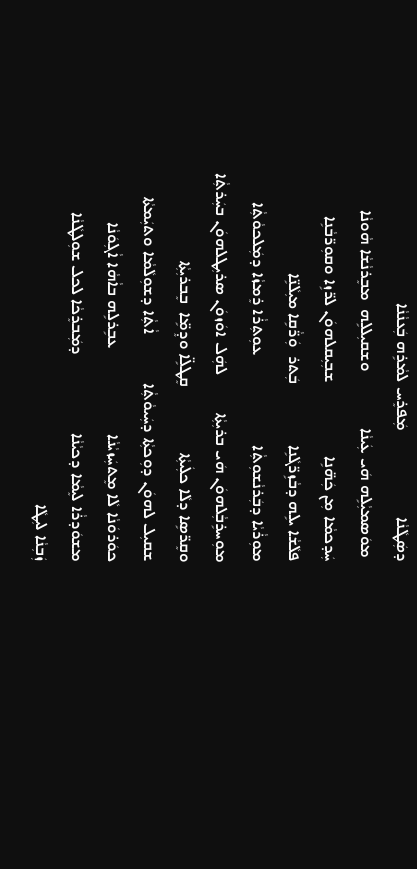ܕܣܲܛܵܢܵܐ                     ܡܲܦܪܸܚ ܠܡܵܪܹܗ ܒܲܥܢܵܢܵܐ
 ܡܘܿܣܡܝܼܵܠܹܗ ܗܿܝ ܥܲܝܢܵܐ              ܘܫܩܝܼܠܠܹܗ  ܡܒܸܪܢܵܫܵܐ ܗܵܘܢܵܐ
ܚܲܕܟܡܵܐ ܡܼܢ ܟܲܗ̈ܢܹܐ                  ܫܒܼܝܼܩܠܗܘܿܢ ܠܪ̈ܙܹܐ ܘܩܘܼܪ̈ܒܵܢܹܐ
ܦܠܵܫܵܐ ܝܠܹܗ ܕܒܵܙܹܪ̈ܓܵܢܹܐ               ܒܲܬܪ  ܘܲܪ̈ܵܩܹܐ ܡܝܼܠܵܢܹ̈ܐ
ܡܘܼܪܵܝܵܐ ܕܒܲܪܢܵܫܘܼܬܼܵܐ                      ܥܘܼܬܼܪܵܐ ܪܸܡܙܵܐ ܕܡܲܠܟܘܵܬܼܵܐ
ܡܘܼܚܪܹܒܼܵܠܗܘܿܢ ܗܿܝ ܒܪܝܼܬܼܵܐ         ܠܗܲܠ ܐܘܿܙܘܿܢ ܣܪܝܼܛܠܗܘܿܢ ܒܚܲܪܬܼܵܐ
ܘܩܸܪ̈ܣܹܐ ܕܠܵܐ ܟܠܲܝܬܼܵܐ                ܩܸܛܠܹ̈ܐ ܘܕܸܡܹ̈ܐ  ܒܸܒܪܝܼܬܼܵܐ
ܫܩܝܼܠ ܠܗܘܿܢ ܕܘܼܟܬܼܵܐ ܕܚܲܝܘܵܬܼܵܐ            ܐܵܬܼܵܐ ܕܫܘܼܠܵܡܵܐ ܘܬܝܲܡܬܵܐ
ܟܘܿܪܘܿܢܵܐ ܠܵܐ ܡܸܬܚܲܙܝܵܢܵܐ                     ܥܒܹܪܠܹܗ ܒܐܵܗܵܐ ܐܵܓܼܘܿܢܵܐ
ܡܫܘܿܕܪܵܐ ܠܝܸܡܵܐ ܕܟܝܵܢܵܐ                   ܕܡܲܒܪܸܟܵܐ ܠܟܠ ܫܘܼܠܛܵܢܵܐ
ܙܲܒܼܢܵܐ ܠܝܼܛܵܐ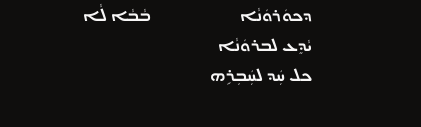ܕܟܘܿܪܘܿܢܵܐ                      ܒܵܒܵܐ ܠܵܐ ܝܵܕܸܥ ܠܒܪܘܿܢܵܐ
ܟܠ ܚܲܕ ܠܚܲܒܼܪܹܗ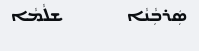ܣܲܪܒܼܵܢܵܐ                ܫܠܵܡܵܐ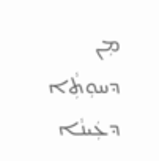ܡܼܢ ܕܚܘܼܬܼܵܐ ܕܥܲܝܢܵܐ